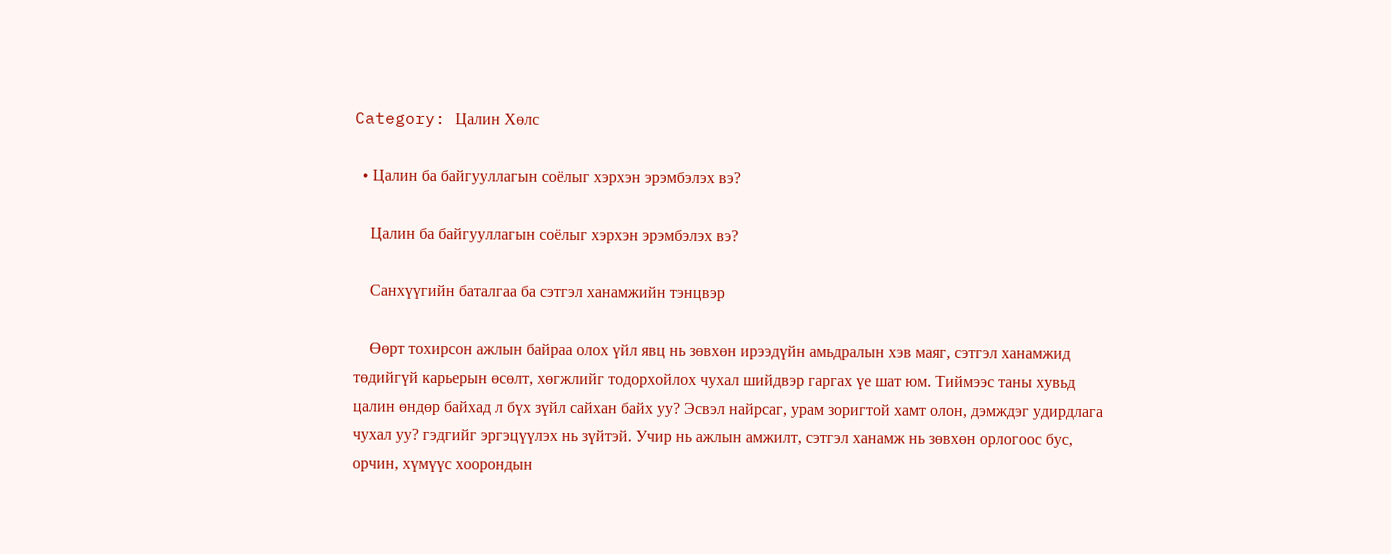Category: Цалин Хөлс

  • Цалин ба байгууллагын соёлыг хэрхэн эрэмбэлэх вэ?

    Цалин ба байгууллагын соёлыг хэрхэн эрэмбэлэх вэ?

    Санхүүгийн баталгаа ба сэтгэл ханамжийн тэнцвэр

    Өөрт тохирсон ажлын байраа олох үйл явц нь зөвхөн ирээдүйн амьдралын хэв маяг, сэтгэл ханамжид төдийгүй карьерын өсөлт, хөгжлийг тодорхойлох чухал шийдвэр гаргах үе шат юм. Тиймээс таны хувьд цалин өндөр байхад л бүх зүйл сайхан байх уу? Эсвэл найрсаг, урам зоригтой хамт олон, дэмждэг удирдлага чухал уу? гэдгийг эргэцүүлэх нь зүйтэй. Учир нь ажлын амжилт, сэтгэл ханамж нь зөвхөн орлогоос бус, орчин, хүмүүс хоорондын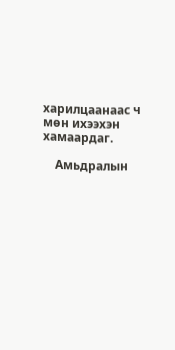харилцаанаас ч мөн ихээхэн хамаардаг.

    Амьдралын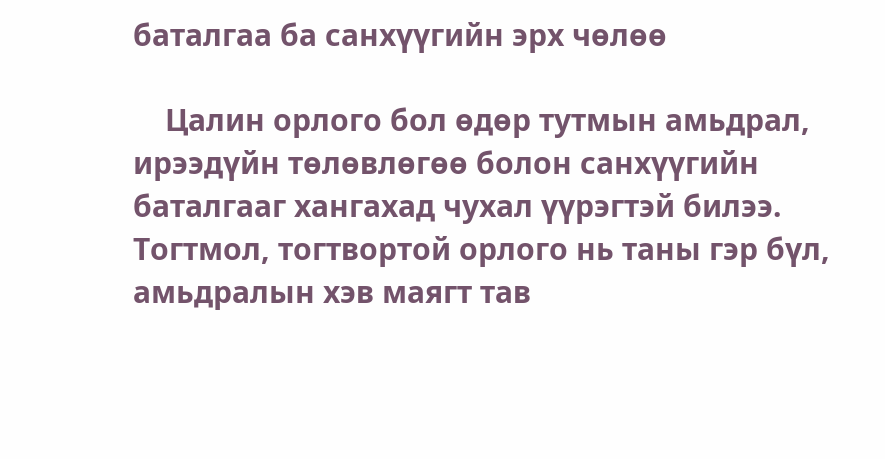баталгаа ба санхүүгийн эрх чөлөө

    Цалин орлого бол өдөр тутмын амьдрал, ирээдүйн төлөвлөгөө болон санхүүгийн баталгааг хангахад чухал үүрэгтэй билээ. Тогтмол, тогтвортой орлого нь таны гэр бүл, амьдралын хэв маягт тав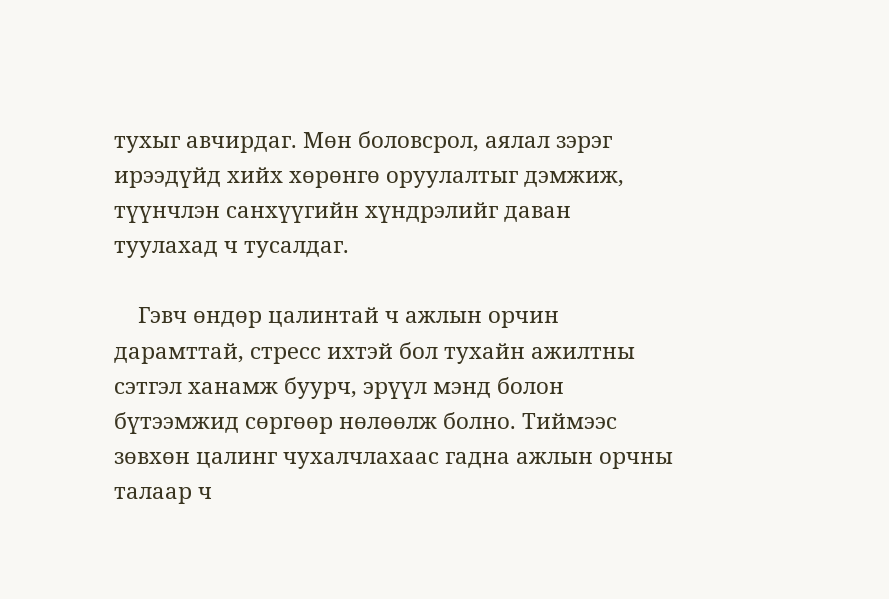тухыг авчирдаг. Мөн боловсрол, аялал зэрэг ирээдүйд хийх хөрөнгө оруулалтыг дэмжиж, түүнчлэн санхүүгийн хүндрэлийг даван туулахад ч тусалдаг.

    Гэвч өндөр цалинтай ч ажлын орчин дарамттай, стресс ихтэй бол тухайн ажилтны сэтгэл ханамж буурч, эрүүл мэнд болон бүтээмжид сөргөөр нөлөөлж болно. Тиймээс зөвхөн цалинг чухалчлахаас гадна ажлын орчны талаар ч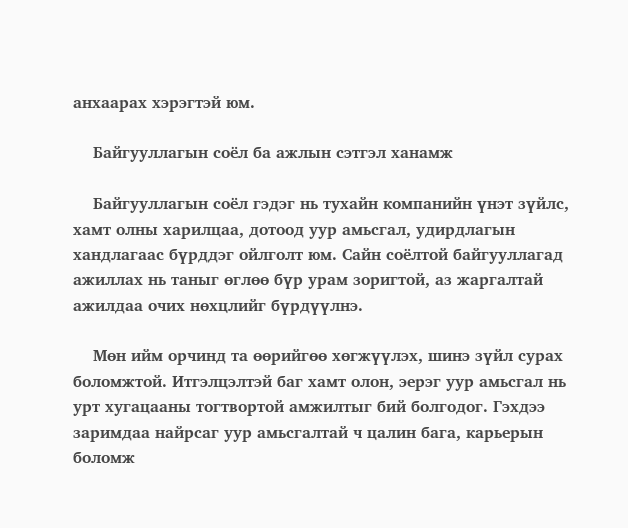анхаарах хэрэгтэй юм.

    Байгууллагын соёл ба ажлын сэтгэл ханамж

    Байгууллагын соёл гэдэг нь тухайн компанийн үнэт зүйлс, хамт олны харилцаа, дотоод уур амьсгал, удирдлагын хандлагаас бүрддэг ойлголт юм. Сайн соёлтой байгууллагад ажиллах нь таныг өглөө бүр урам зоригтой, аз жаргалтай ажилдаа очих нөхцлийг бүрдүүлнэ.

    Мөн ийм орчинд та өөрийгөө хөгжүүлэх, шинэ зүйл сурах боломжтой. Итгэлцэлтэй баг хамт олон, эерэг уур амьсгал нь урт хугацааны тогтвортой амжилтыг бий болгодог. Гэхдээ заримдаа найрсаг уур амьсгалтай ч цалин бага, карьерын боломж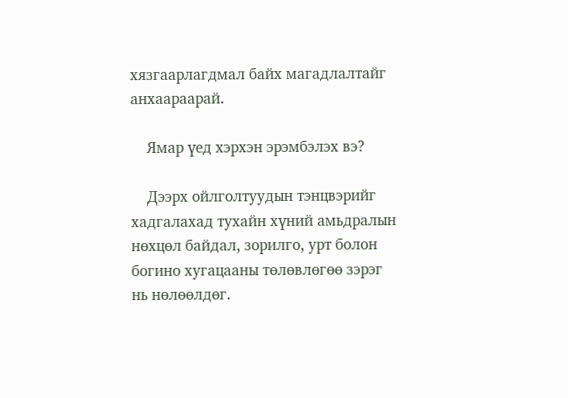хязгаарлагдмал байх магадлалтайг анхаараарай.

    Ямар үед хэрхэн эрэмбэлэх вэ?

    Дээрх ойлголтуудын тэнцвэрийг хадгалахад тухайн хүний амьдралын нөхцөл байдал, зорилго, урт болон богино хугацааны төлөвлөгөө зэрэг нь нөлөөлдөг.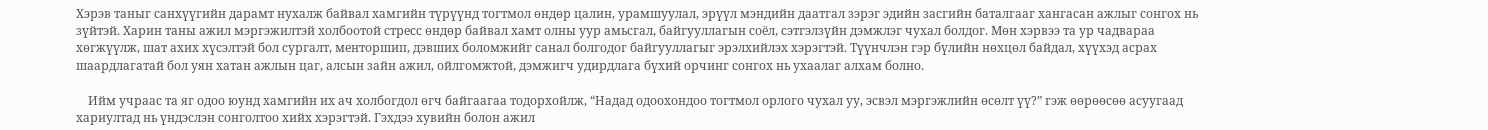Хэрэв таныг санхүүгийн дарамт нухалж байвал хамгийн түрүүнд тогтмол өндөр цалин, урамшуулал, эрүүл мэндийн даатгал зэрэг эдийн засгийн баталгааг хангасан ажлыг сонгох нь зүйтэй. Харин таны ажил мэргэжилтэй холбоотой стресс өндөр байвал хамт олны уур амьсгал, байгууллагын соёл, сэтгэлзүйн дэмжлэг чухал болдог. Мөн хэрвээ та ур чадвараа хөгжүүлж, шат ахих хүсэлтэй бол сургалт, менторшип, дэвших боломжийг санал болгодог байгууллагыг эрэлхийлэх хэрэгтэй. Түүнчлэн гэр бүлийн нөхцөл байдал, хүүхэд асрах шаардлагатай бол уян хатан ажлын цаг, алсын зайн ажил, ойлгомжтой, дэмжигч удирдлага бүхий орчинг сонгох нь ухаалаг алхам болно.

    Ийм учраас та яг одоо юунд хамгийн их ач холбогдол өгч байгаагаа тодорхойлж, “Надад одоохондоо тогтмол орлого чухал уу, эсвэл мэргэжлийн өсөлт үү?” гэж өөрөөсөө асуугаад хариултад нь үндэслэн сонголтоо хийх хэрэгтэй. Гэхдээ хувийн болон ажил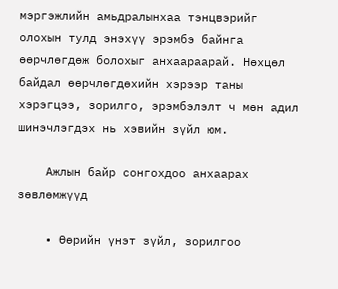мэргэжлийн амьдралынхаа тэнцвэрийг олохын тулд энэхүү эрэмбэ байнга өөрчлөгдөж болохыг анхаараарай. Нөхцөл байдал өөрчлөгдөхийн хэрээр таны хэрэгцээ, зорилго, эрэмбэлэлт ч мөн адил шинэчлэгдэх нь хэвийн зүйл юм.

    Ажлын байр сонгохдоо анхаарах зөвлөмжүүд

    • Өөрийн үнэт зүйл, зорилгоо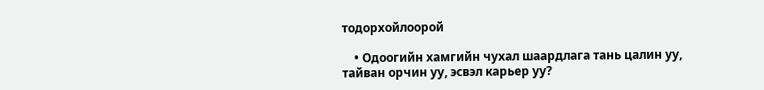тодорхойлоорой

    • Одоогийн хамгийн чухал шаардлага тань цалин уу, тайван орчин уу, эсвэл карьер уу?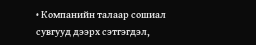• Компанийн талаар сошиал сувгууд дээрх сэтгэгдэл,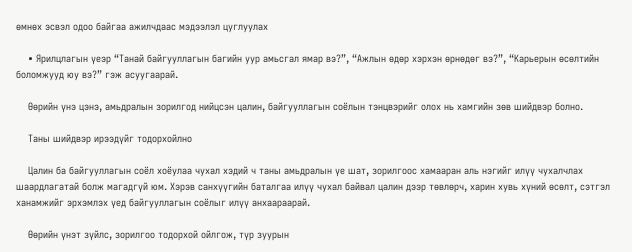өмнөх эсвэл одоо байгаа ажилчдаас мэдээлэл цуглуулах

    • Ярилцлагын үеэр “Танай байгууллагын багийн уур амьсгал ямар вэ?”, “Ажлын өдөр хэрхэн өрнөдөг вэ?”, “Карьерын өсөлтийн боломжууд юу вэ?” гэж асуугаарай.

    Өөрийн үнэ цэнэ, амьдралын зорилгод нийцсэн цалин, байгууллагын соёлын тэнцвэрийг олох нь хамгийн зөв шийдвэр болно.

    Таны шийдвэр ирээдүйг тодорхойлно

    Цалин ба байгууллагын соёл хоёулаа чухал хэдий ч таны амьдралын үе шат, зорилгоос хамааран аль нэгийг илүү чухалчлах шаардлагатай болж магадгүй юм. Хэрэв санхүүгийн баталгаа илүү чухал байвал цалин дээр төвлөрч, харин хувь хүний өсөлт, сэтгэл ханамжийг эрхэмлэх үед байгууллагын соёлыг илүү анхаараарай.

    Өөрийн үнэт зүйлс, зорилгоо тодорхой ойлгож, түр зуурын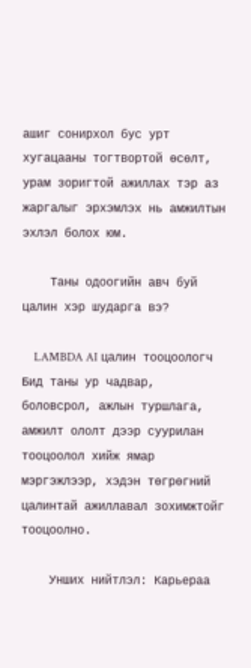ашиг сонирхол бус урт хугацааны тогтвортой өсөлт, урам зоригтой ажиллах тэр аз жаргалыг эрхэмлэх нь амжилтын эхлэл болох юм.

    Таны одоогийн авч буй цалин хэр шударга вэ?

    LAMBDA AI цалин тооцоологч Бид таны ур чадвар, боловсрол, ажлын туршлага, амжилт ололт дээр суурилан тооцоолол хийж ямар мэргэжлээр, хэдэн төгрөгний цалинтай ажиллавал зохимжтойг тооцоолно.

    Унших нийтлэл: Карьераа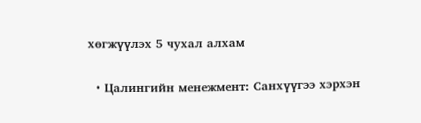хөгжүүлэх 5 чухал алхам

  • Цалингийн менежмент: Санхүүгээ хэрхэн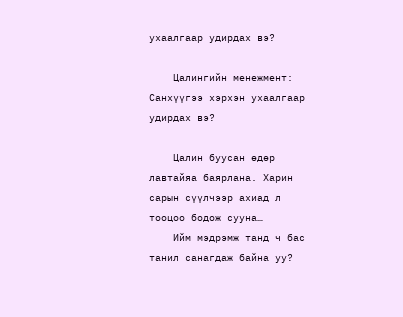ухаалгаар удирдах вэ?

    Цалингийн менежмент: Санхүүгээ хэрхэн ухаалгаар удирдах вэ?

    Цалин буусан өдөр лавтайяа баярлана. Харин сарын сүүлчээр ахиад л тооцоо бодож сууна…
    Ийм мэдрэмж танд ч бас танил санагдаж байна уу?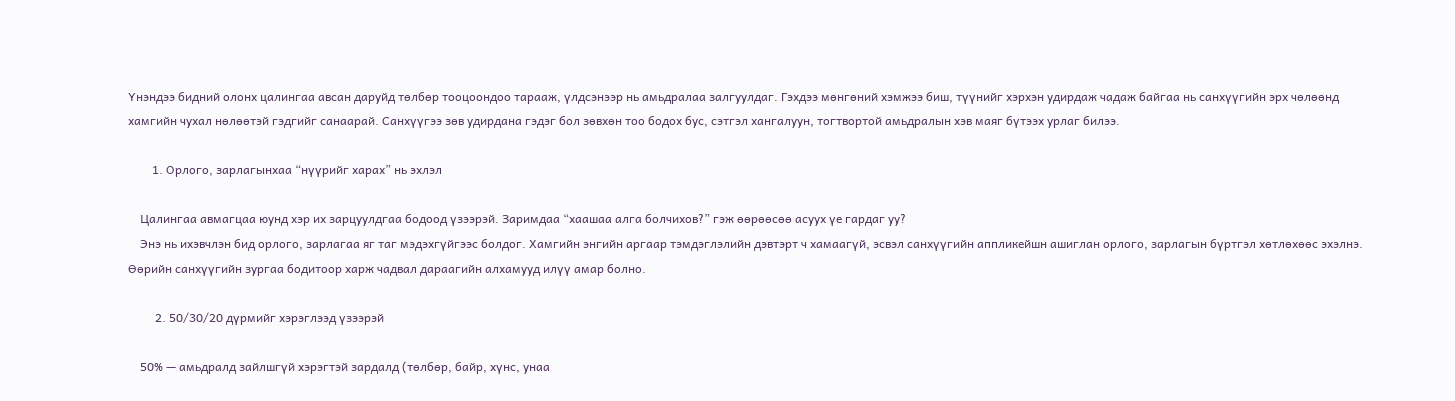Үнэндээ бидний олонх цалингаа авсан даруйд төлбөр тооцоондоо тарааж, үлдсэнээр нь амьдралаа залгуулдаг. Гэхдээ мөнгөний хэмжээ биш, түүнийг хэрхэн удирдаж чадаж байгаа нь санхүүгийн эрх чөлөөнд хамгийн чухал нөлөөтэй гэдгийг санаарай. Санхүүгээ зөв удирдана гэдэг бол зөвхөн тоо бодох бус, сэтгэл хангалуун, тогтвортой амьдралын хэв маяг бүтээх урлаг билээ.

        1. Орлого, зарлагынхаа “нүүрийг харах” нь эхлэл

    Цалингаа авмагцаа юунд хэр их зарцуулдгаа бодоод үзээрэй. Заримдаа “хаашаа алга болчихов?” гэж өөрөөсөө асуух үе гардаг уу?
    Энэ нь ихэвчлэн бид орлого, зарлагаа яг таг мэдэхгүйгээс болдог. Хамгийн энгийн аргаар тэмдэглэлийн дэвтэрт ч хамаагүй, эсвэл санхүүгийн аппликейшн ашиглан орлого, зарлагын бүртгэл хөтлөхөөс эхэлнэ. Өөрийн санхүүгийн зургаа бодитоор харж чадвал дараагийн алхамууд илүү амар болно.

         2. 50/30/20 дүрмийг хэрэглээд үзээрэй

    50% — амьдралд зайлшгүй хэрэгтэй зардалд (төлбөр, байр, хүнс, унаа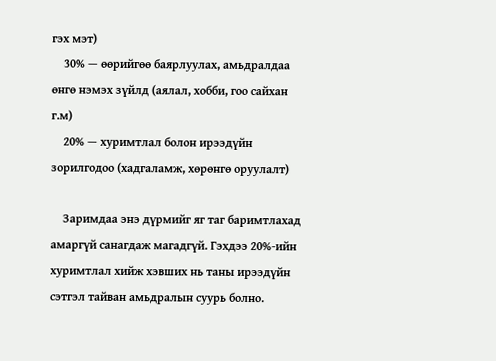гэх мэт)
    30% — өөрийгөө баярлуулах, амьдралдаа өнгө нэмэх зүйлд (аялал, хобби, гоо сайхан г.м)
    20% — хуримтлал болон ирээдүйн зорилгодоо (хадгаламж, хөрөнгө оруулалт)

    Заримдаа энэ дүрмийг яг таг баримтлахад амаргүй санагдаж магадгүй. Гэхдээ 20%-ийн хуримтлал хийж хэвших нь таны ирээдүйн сэтгэл тайван амьдралын суурь болно.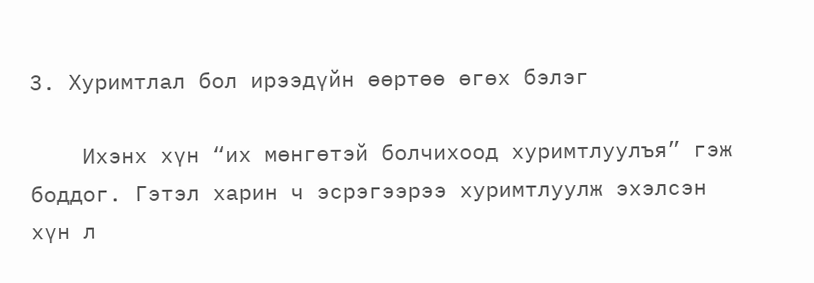3. Хуримтлал бол ирээдүйн өөртөө өгөх бэлэг

    Ихэнх хүн “их мөнгөтэй болчихоод хуримтлуулъя” гэж боддог. Гэтэл харин ч эсрэгээрээ хуримтлуулж эхэлсэн хүн л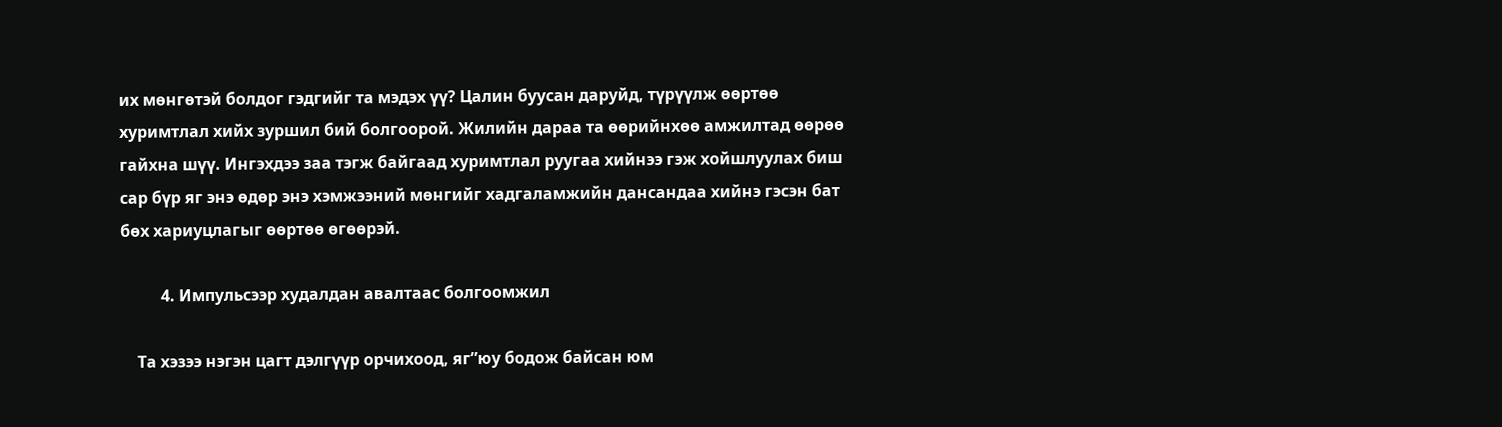их мөнгөтэй болдог гэдгийг та мэдэх үү? Цалин буусан даруйд, түрүүлж өөртөө хуримтлал хийх зуршил бий болгоорой. Жилийн дараа та өөрийнхөө амжилтад өөрөө гайхна шүү. Ингэхдээ заа тэгж байгаад хуримтлал руугаа хийнээ гэж хойшлуулах биш сар бүр яг энэ өдөр энэ хэмжээний мөнгийг хадгаламжийн дансандаа хийнэ гэсэн бат бөх хариуцлагыг өөртөө өгөөрэй.

          4. Импульсээр худалдан авалтаас болгоомжил

    Та хэзээ нэгэн цагт дэлгүүр орчихоод, яг”юу бодож байсан юм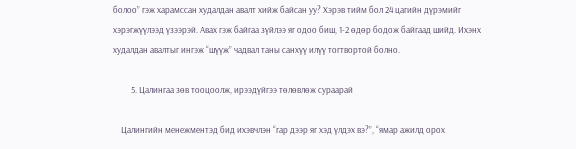болоо” гэж харамссан худалдан авалт хийж байсан уу? Хэрэв тийм бол 24 цагийн дүрэмийг хэрэгжүүлээд үзээрэй. Авах гэж байгаа зүйлээ яг одоо биш, 1-2 өдөр бодож байгаад шийд. Ихэнх худалдан авалтыг ингэж “шүүж” чадвал таны санхүү илүү тогтвортой болно.

         5. Цалингаа зөв тооцоолж, ирээдүйгээ төлөвлөж сураарай

    Цалингийн менежментэд бид ихэвчлэн “гар дээр яг хэд үлдэх вэ?”, “ямар ажилд орох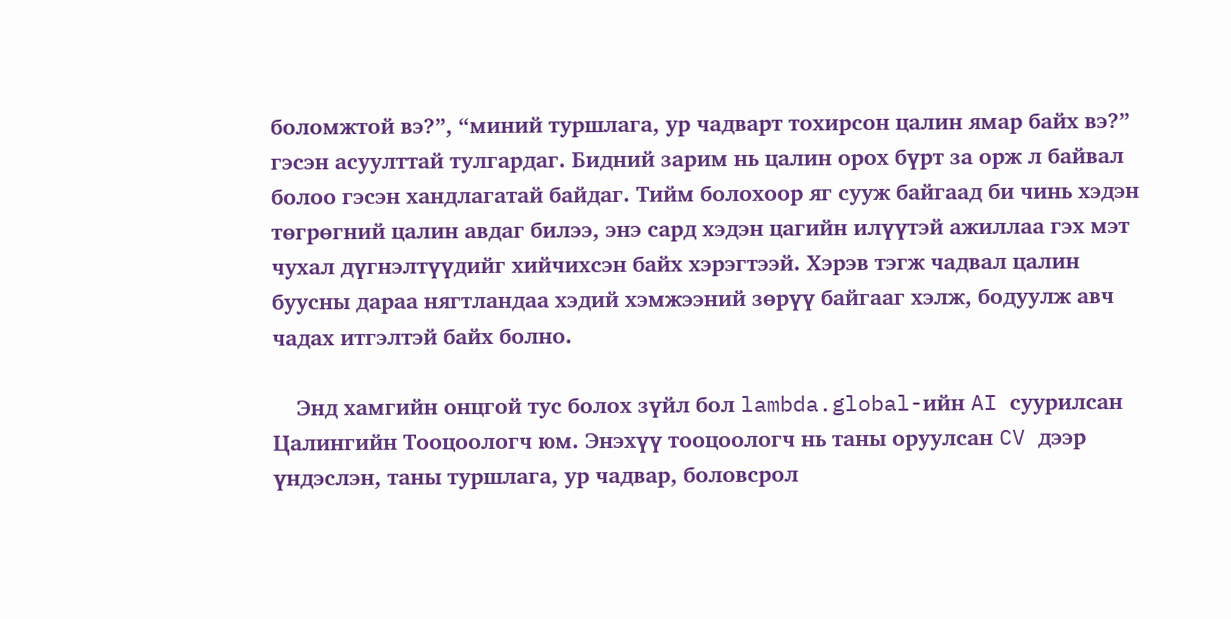боломжтой вэ?”, “миний туршлага, ур чадварт тохирсон цалин ямар байх вэ?” гэсэн асуулттай тулгардаг. Бидний зарим нь цалин орох бүрт за орж л байвал болоо гэсэн хандлагатай байдаг. Тийм болохоор яг сууж байгаад би чинь хэдэн төгрөгний цалин авдаг билээ, энэ сард хэдэн цагийн илүүтэй ажиллаа гэх мэт чухал дүгнэлтүүдийг хийчихсэн байх хэрэгтээй. Хэрэв тэгж чадвал цалин буусны дараа нягтландаа хэдий хэмжээний зөрүү байгааг хэлж, бодуулж авч чадах итгэлтэй байх болно.

    Энд хамгийн онцгой тус болох зүйл бол lambda.global-ийн AI суурилсан Цалингийн Тооцоологч юм. Энэхүү тооцоологч нь таны оруулсан CV дээр үндэслэн, таны туршлага, ур чадвар, боловсрол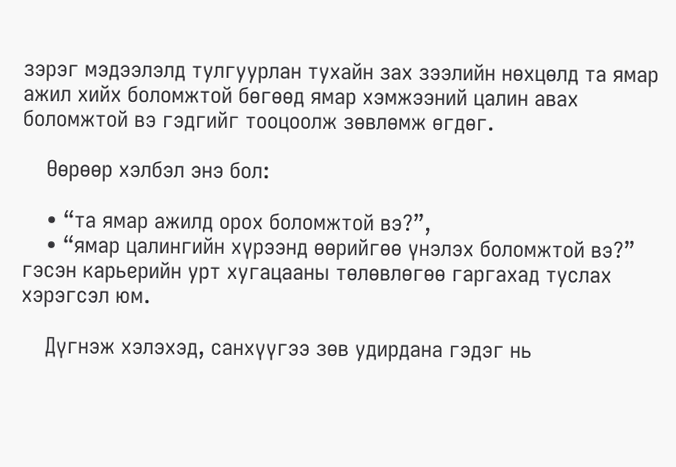зэрэг мэдээлэлд тулгуурлан тухайн зах зээлийн нөхцөлд та ямар ажил хийх боломжтой бөгөөд ямар хэмжээний цалин авах боломжтой вэ гэдгийг тооцоолж зөвлөмж өгдөг.

    Өөрөөр хэлбэл энэ бол:

    • “та ямар ажилд орох боломжтой вэ?”,
    • “ямар цалингийн хүрээнд өөрийгөө үнэлэх боломжтой вэ?” гэсэн карьерийн урт хугацааны төлөвлөгөө гаргахад туслах хэрэгсэл юм.

    Дүгнэж хэлэхэд, санхүүгээ зөв удирдана гэдэг нь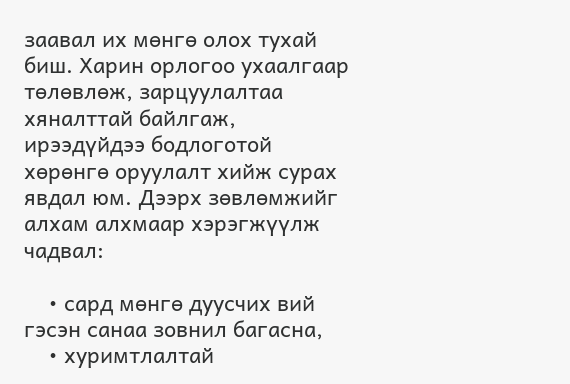заавал их мөнгө олох тухай биш. Харин орлогоо ухаалгаар төлөвлөж, зарцуулалтаа хяналттай байлгаж, ирээдүйдээ бодлоготой хөрөнгө оруулалт хийж сурах явдал юм. Дээрх зөвлөмжийг алхам алхмаар хэрэгжүүлж чадвал:

    • сард мөнгө дуусчих вий гэсэн санаа зовнил багасна,
    • хуримтлалтай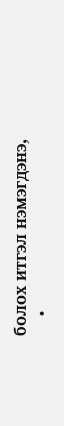болох итгэл нэмэгдэнэ,
    •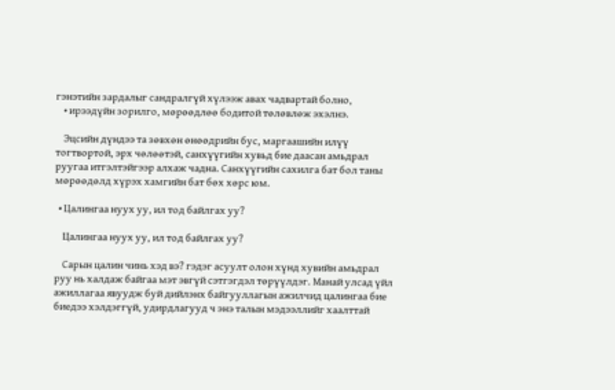гэнэтийн зардалыг сандралгүй хүлээж авах чадвартай болно,
    • ирээдүйн зорилго, мөрөөдлөө бодитой төлөвлөж эхэлнэ.

    Эцсийн дүндээ та зөвхөн өнөөдрийн бус, маргаашийн илүү тогтвортой, эрх чөлөөтэй, санхүүгийн хувьд бие даасан амьдрал руугаа итгэлтэйгээр алхаж чадна. Санхүүгийн сахилга бат бол таны мөрөөдөлд хүрэх хамгийн бат бөх хөрс юм.

  • Цалингаа нуух уу, ил тод байлгах уу?

    Цалингаа нуух уу, ил тод байлгах уу?

    Сарын цалин чинь хэд вэ? гэдэг асуулт олон хүнд хувийн амьдрал руу нь халдаж байгаа мэт эвгүй сэтгэгдэл төрүүлдэг. Манай улсад үйл ажиллагаа явуудж буй дийлэнх байгууллагын ажилчид цалингаа бие биедээ хэлдэггүй, удирдлагууд ч энэ талын мэдээллийг хаалттай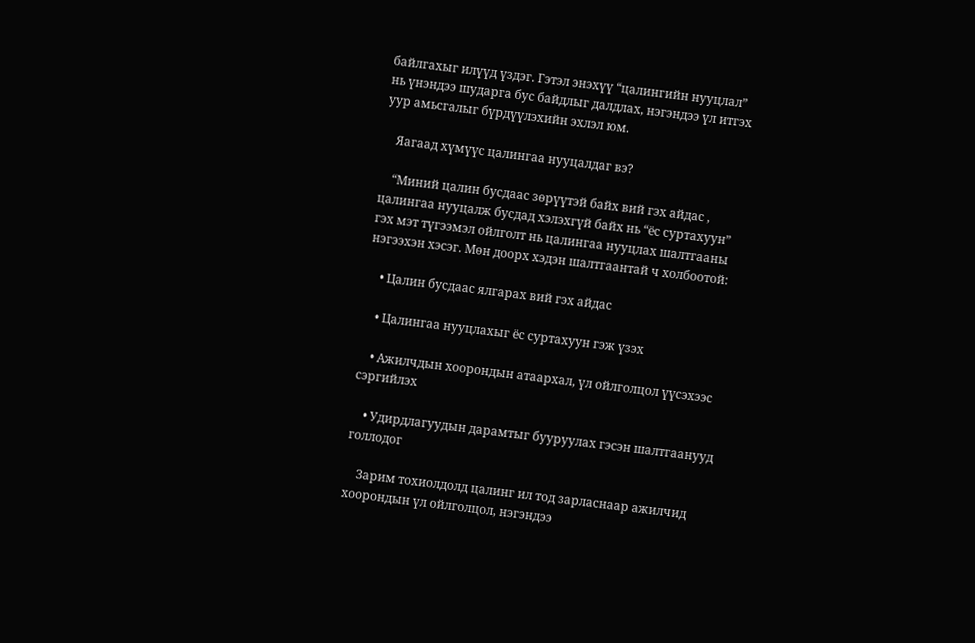байлгахыг илүүд үздэг. Гэтэл энэхүү “цалингийн нууцлал” нь үнэндээ шударга бус байдлыг далдлах, нэгэндээ үл итгэх уур амьсгалыг бүрдүүлэхийн эхлэл юм.

    Яагаад хүмүүс цалингаа нууцалдаг вэ?

    “Миний цалин бусдаас зөрүүтэй байх вий гэх айдас , цалингаа нууцалж бусдад хэлэхгүй байх нь “ёс суртахуун” гэх мэт түгээмэл ойлголт нь цалингаа нууцлах шалтгааны нэгээхэн хэсэг. Мөн доорх хэдэн шалтгаантай ч холбоотой:

    • Цалин бусдаас ялгарах вий гэх айдас

    • Цалингаа нууцлахыг ёс суртахуун гэж үзэх

    • Ажилчдын хоорондын атаархал, үл ойлголцол үүсэхээс сэргийлэх

    • Удирдлагуудын дарамтыг бууруулах гэсэн шалтгаанууд голлодог

    Зарим тохиолдолд цалинг ил тод зарласнаар ажилчид хоорондын үл ойлголцол, нэгэндээ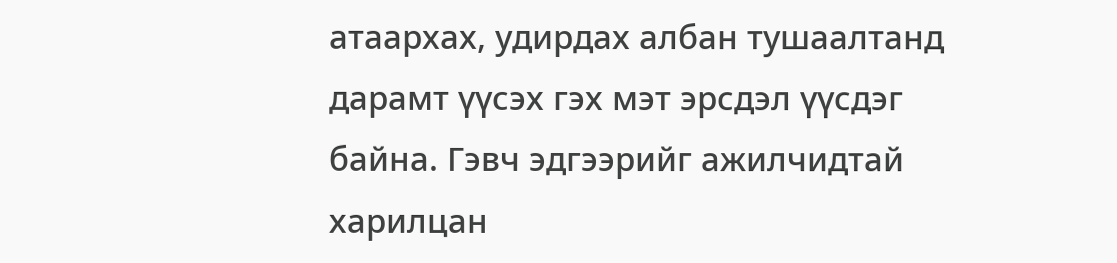атаархах, удирдах албан тушаалтанд дарамт үүсэх гэх мэт эрсдэл үүсдэг байна. Гэвч эдгээрийг ажилчидтай харилцан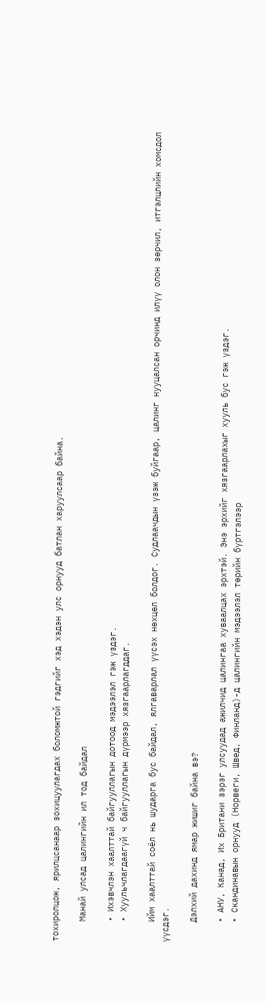тохиролцож, ярилцсанаар зохицуулагдах боломжтой гэдгийг хэд хэдэн улс орнууд батлан харуулсаар байна.

    Манай улсад цалингийн ил тод байдал

    • Ихэвчлэн хаалттай байгууллагын дотоод мэдээлэл гэж үздэг.
    • Хуульчлагдаагүй ч байгууллагын дүрмээр хязгаарлагддаг.

    Ийм хаалттай соёл нь шударга бус байдал, ялгаварлал үүсэх нөхцөл болдог. Судлаачдын үзэж буйгаар, цалинг нууцалсан орчинд илүү олон зөрчил, итгэлцлийн хомсдол үүсдэг.

    Дэлхий дахинд ямар жишиг байна вэ?

    • АНУ, Канад, Их Британи зэрэг улсуудад ажилчид цалингаа хуваалцах эрхтэй. Энэ эрхийг хязгаарлахыг хууль бус гэж үздэг.
    • Скандинавын орнууд (Норвеги, Швед, Финланд)-д цалингийн мэдээлэл төрийн бүртгэлээр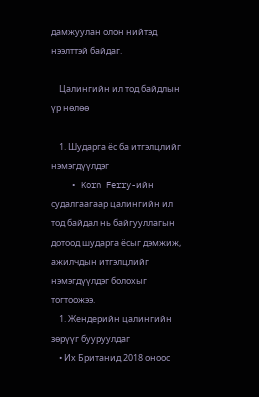дамжуулан олон нийтэд нээлттэй байдаг.

    Цалингийн ил тод байдлын үр нөлөө

    1. Шударга ёс ба итгэлцлийг нэмэгдүүлдэг
    • Korn Ferry-ийн судалгаагаар цалингийн ил тод байдал нь байгууллагын дотоод шударга ёсыг дэмжиж, ажилчдын итгэлцлийг нэмэгдүүлдэг болохыг тогтоожээ.
    1. Жендерийн цалингийн зөрүүг бууруулдаг
    • Их Британид 2018 оноос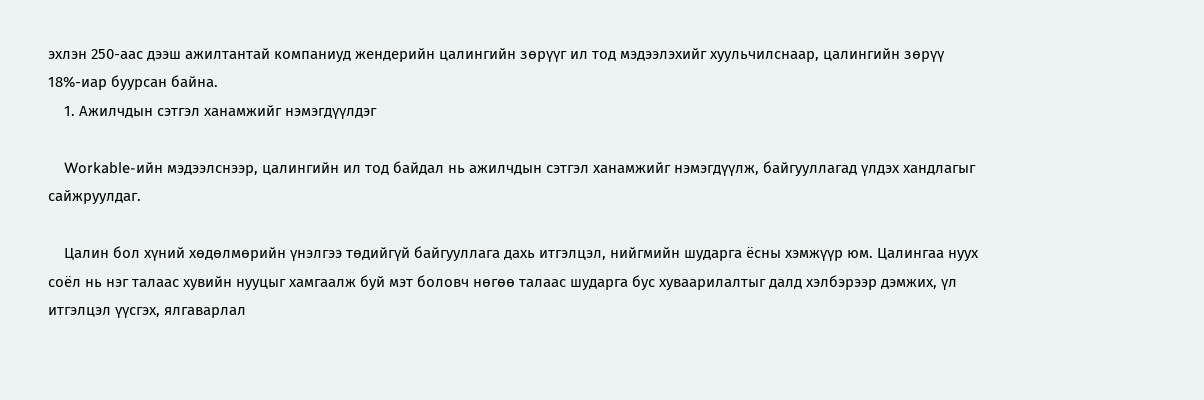эхлэн 250-аас дээш ажилтантай компаниуд жендерийн цалингийн зөрүүг ил тод мэдээлэхийг хуульчилснаар, цалингийн зөрүү 18%-иар буурсан байна.
    1. Ажилчдын сэтгэл ханамжийг нэмэгдүүлдэг

    Workable-ийн мэдээлснээр, цалингийн ил тод байдал нь ажилчдын сэтгэл ханамжийг нэмэгдүүлж, байгууллагад үлдэх хандлагыг сайжруулдаг.

    Цалин бол хүний хөдөлмөрийн үнэлгээ төдийгүй байгууллага дахь итгэлцэл, нийгмийн шударга ёсны хэмжүүр юм. Цалингаа нуух соёл нь нэг талаас хувийн нууцыг хамгаалж буй мэт боловч нөгөө талаас шударга бус хуваарилалтыг далд хэлбэрээр дэмжих, үл итгэлцэл үүсгэх, ялгаварлал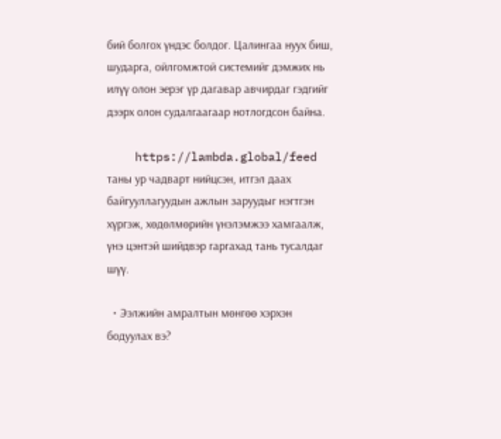бий болгох үндэс болдог. Цалингаа нуух биш, шударга, ойлгомжтой системийг дэмжих нь илүү олон эерэг үр дагавар авчирдаг гэдгийг дээрх олон судалгаагаар нотлогдсон байна.

    https://lambda.global/feed таны ур чадварт нийцсэн, итгэл даах байгууллагуудын ажлын заруудыг нэгтгэн хүргэж, хөдөлмөрийн үнэлэмжээ хамгаалж, үнэ цэнтэй шийдвэр гаргахад тань тусалдаг шүү.

  • Ээлжийн амралтын мөнгөө хэрхэн бодуулах вэ?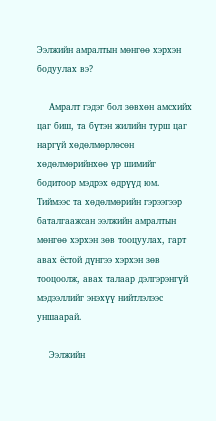Ээлжийн амралтын мөнгөө хэрхэн бодуулах вэ?

    Амралт гэдэг бол зөвхөн амсхийх цаг биш, та бүтэн жилийн турш цаг наргүй хөдөлмөрлөсөн хөдөлмөрийнхөө үр шимийг бодитоор мэдрэх өдрүүд юм. Тиймээс та хөдөлмөрийн гэрээгээр баталгаажсан ээлжийн амралтын мөнгөө хэрхэн зөв тооцуулах, гарт авах ёстой дүнгээ хэрхэн зөв тооцоолж, авах талаар дэлгэрэнгүй мэдээллийг энэхүү нийтлэлээс  уншаарай.

    Ээлжийн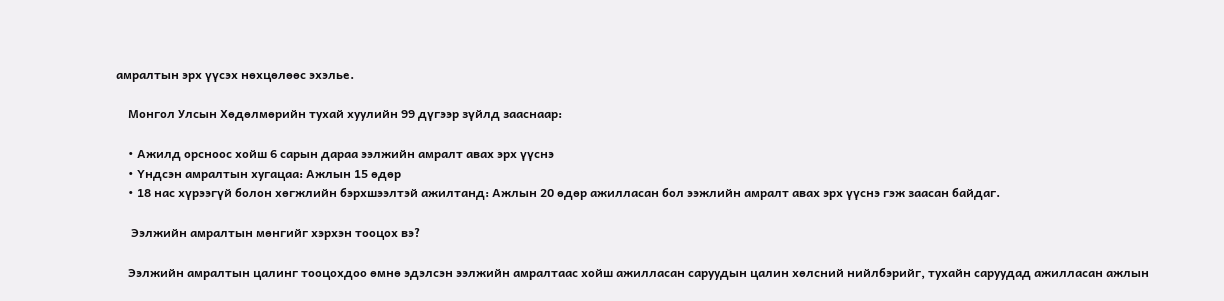амралтын эрх үүсэх нөхцөлөөс эхэлье.

    Монгол Улсын Хөдөлмөрийн тухай хуулийн 99 дүгээр зүйлд зааснаар:

    • Ажилд орсноос хойш 6 сарын дараа ээлжийн амралт авах эрх үүснэ
    • Үндсэн амралтын хугацаа: Ажлын 15 өдөр
    • 18 нас хүрээгүй болон хөгжлийн бэрхшээлтэй ажилтанд: Ажлын 20 өдөр ажилласан бол ээжлийн амралт авах эрх үүснэ гэж заасан байдаг.

     Ээлжийн амралтын мөнгийг хэрхэн тооцох вэ?

    Ээлжийн амралтын цалинг тооцохдоо өмнө эдэлсэн ээлжийн амралтаас хойш ажилласан саруудын цалин хөлсний нийлбэрийг, тухайн саруудад ажилласан ажлын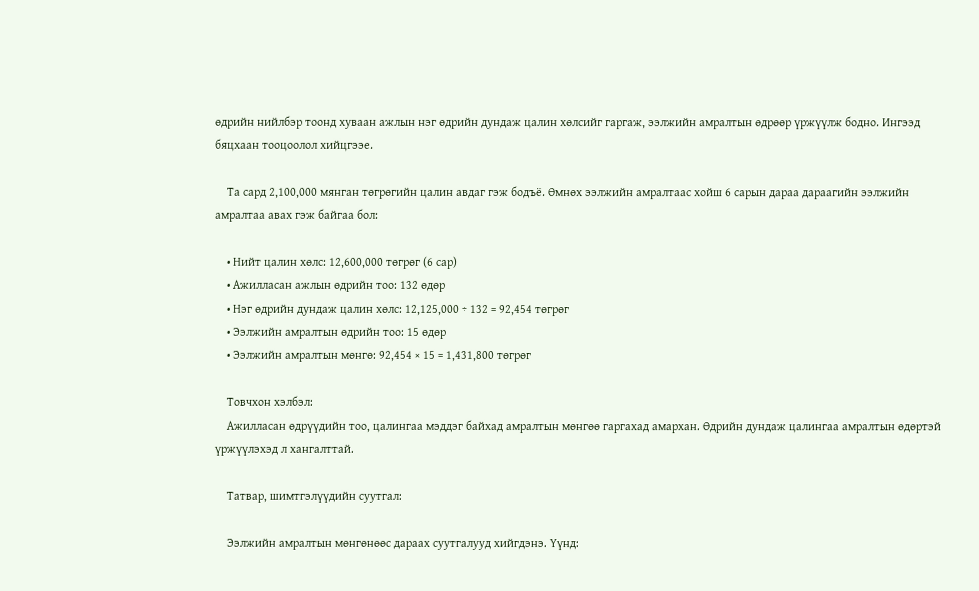өдрийн нийлбэр тоонд хуваан ажлын нэг өдрийн дундаж цалин хөлсийг гаргаж, ээлжийн амралтын өдрөөр үржүүлж бодно. Ингээд бяцхаан тооцоолол хийцгээе.

    Та сард 2,100,000 мянган төгрөгийн цалин авдаг гэж бодъё. Өмнөх ээлжийн амралтаас хойш 6 сарын дараа дараагийн ээлжийн амралтаа авах гэж байгаа бол:

    • Нийт цалин хөлс: 12,600,000 төгрөг (6 сар)
    • Ажилласан ажлын өдрийн тоо: 132 өдөр
    • Нэг өдрийн дундаж цалин хөлс: 12,125,000 ÷ 132 = 92,454 төгрөг
    • Ээлжийн амралтын өдрийн тоо: 15 өдөр
    • Ээлжийн амралтын мөнгө: 92,454 × 15 = 1,431,800 төгрөг

    Товчхон хэлбэл:
    Ажилласан өдрүүдийн тоо, цалингаа мэддэг байхад амралтын мөнгөө гаргахад амархан. Өдрийн дундаж цалингаа амралтын өдөртэй үржүүлэхэд л хангалттай.

    Татвар, шимтгэлүүдийн суутгал:

    Ээлжийн амралтын мөнгөнөөс дараах суутгалууд хийгдэнэ. Үүнд: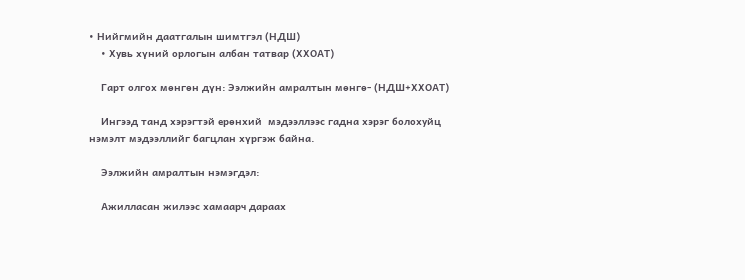• Нийгмийн даатгалын шимтгэл (НДШ)
    • Хувь хүний орлогын албан татвар (ХХОАТ)

    Гарт олгох мөнгөн дүн: Ээлжийн амралтын мөнгө- (НДШ+ХХОАТ)

    Ингээд танд хэрэгтэй ерөнхий  мэдээллээс гадна хэрэг болохуйц нэмэлт мэдээллийг багцлан хүргэж байна.

    Ээлжийн амралтын нэмэгдэл:

    Ажилласан жилээс хамаарч дараах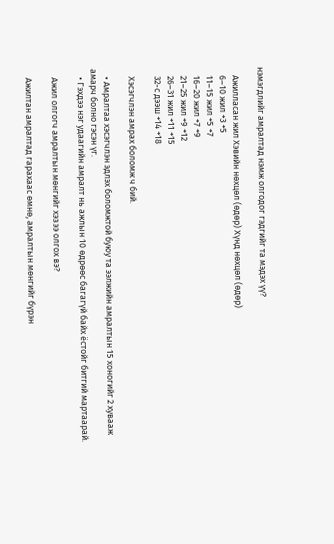нэмэгдлийг амралтад нэмж олгодог гэдгийг та мэдэх үү?

    Ажилласан жил Хэвийн нөхцөл (өдөр) Хүнд нөхцөл (өдөр)
    6–10 жил +3 +5
    11–15 жил +5 +7
    16–20 жил +7 +9
    21–25 жил +9 +12
    26–31 жил +11 +15
    32-с дээш +14 +18

    Хэсэгчлэн амрах боломж ч бий.

    • Амралтаа хэсэгчлэн эдлэх боломжтой буюу та ээлжийн амралтын 15 хоногийг 2 хувааж амарч болно гэсэн үг.
    • Гэхдээ нэг удаагийн амралт нь ажлын 10 өдрөөс багагүй байх ёстойг битгий мартаарай.

    Ажил олгогч амралтын мөнгийг хэзээ олгох вэ?

    Ажилтан амралтад гарахаас өмнө, амралтын мөнгийг бүрэн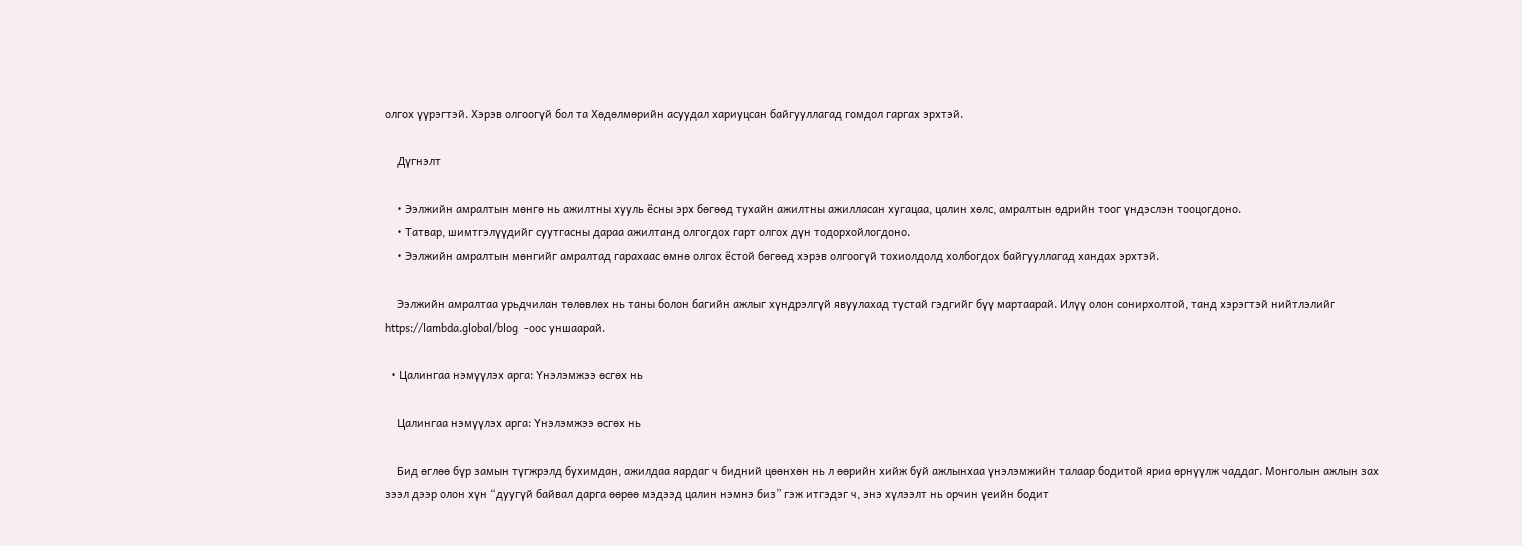олгох үүрэгтэй. Хэрэв олгоогүй бол та Хөдөлмөрийн асуудал хариуцсан байгууллагад гомдол гаргах эрхтэй.

    Дүгнэлт

    • Ээлжийн амралтын мөнгө нь ажилтны хууль ёсны эрх бөгөөд тухайн ажилтны ажилласан хугацаа, цалин хөлс, амралтын өдрийн тоог үндэслэн тооцогдоно.
    • Татвар, шимтгэлүүдийг суутгасны дараа ажилтанд олгогдох гарт олгох дүн тодорхойлогдоно.
    • Ээлжийн амралтын мөнгийг амралтад гарахаас өмнө олгох ёстой бөгөөд хэрэв олгоогүй тохиолдолд холбогдох байгууллагад хандах эрхтэй.

    Ээлжийн амралтаа урьдчилан төлөвлөх нь таны болон багийн ажлыг хүндрэлгүй явуулахад тустай гэдгийг бүү мартаарай. Илүү олон сонирхолтой, танд хэрэгтэй нийтлэлийг https://lambda.global/blog  -оос уншаарай.

  • Цалингаа нэмүүлэх арга: Үнэлэмжээ өсгөх нь

    Цалингаа нэмүүлэх арга: Үнэлэмжээ өсгөх нь

    Бид өглөө бүр замын түгжрэлд бухимдан, ажилдаа яардаг ч бидний цөөнхөн нь л өөрийн хийж буй ажлынхаа үнэлэмжийн талаар бодитой яриа өрнүүлж чаддаг. Монголын ажлын зах зээл дээр олон хүн “дуугүй байвал дарга өөрөө мэдээд цалин нэмнэ биз” гэж итгэдэг ч, энэ хүлээлт нь орчин үеийн бодит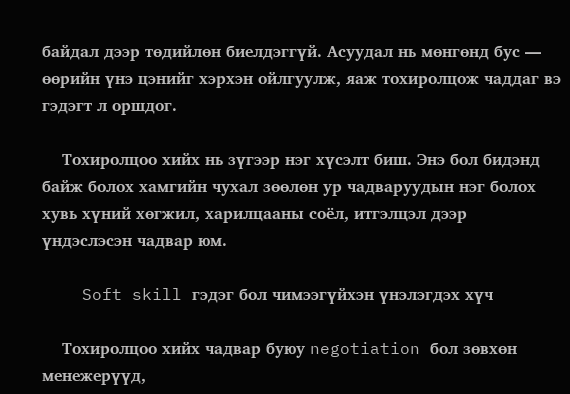байдал дээр төдийлөн биелдэггүй. Асуудал нь мөнгөнд бус — өөрийн үнэ цэнийг хэрхэн ойлгуулж, яаж тохиролцож чаддаг вэ гэдэгт л оршдог.

    Тохиролцоо хийх нь зүгээр нэг хүсэлт биш. Энэ бол бидэнд байж болох хамгийн чухал зөөлөн ур чадваруудын нэг болох хувь хүний хөгжил, харилцааны соёл, итгэлцэл дээр үндэслэсэн чадвар юм.

    Soft skill гэдэг бол чимээгүйхэн үнэлэгдэх хүч

    Тохиролцоо хийх чадвар буюу negotiation бол зөвхөн менежерүүд,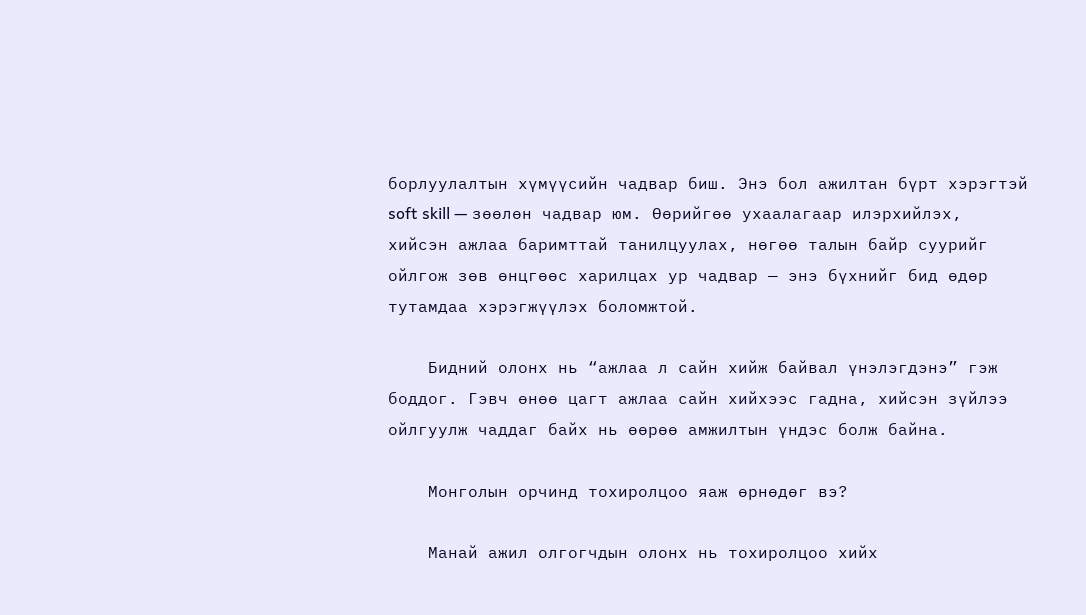борлуулалтын хүмүүсийн чадвар биш. Энэ бол ажилтан бүрт хэрэгтэй soft skill — зөөлөн чадвар юм. Өөрийгөө ухаалагаар илэрхийлэх, хийсэн ажлаа баримттай танилцуулах, нөгөө талын байр суурийг ойлгож зөв өнцгөөс харилцах ур чадвар — энэ бүхнийг бид өдөр тутамдаа хэрэгжүүлэх боломжтой.

    Бидний олонх нь “ажлаа л сайн хийж байвал үнэлэгдэнэ” гэж боддог. Гэвч өнөө цагт ажлаа сайн хийхээс гадна, хийсэн зүйлээ ойлгуулж чаддаг байх нь өөрөө амжилтын үндэс болж байна.

    Монголын орчинд тохиролцоо яаж өрнөдөг вэ?

    Манай ажил олгогчдын олонх нь тохиролцоо хийх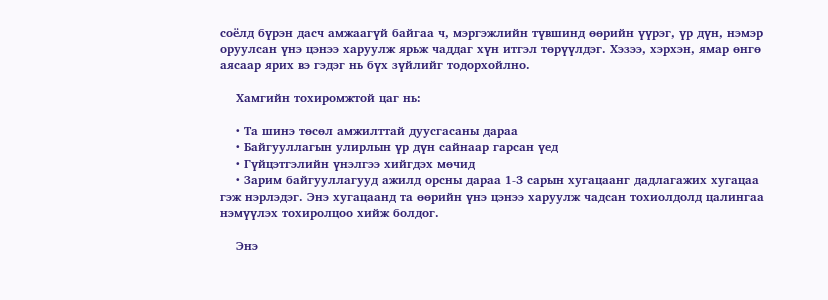соёлд бүрэн дасч амжаагүй байгаа ч, мэргэжлийн түвшинд өөрийн үүрэг, үр дүн, нэмэр оруулсан үнэ цэнээ харуулж ярьж чаддаг хүн итгэл төрүүлдэг. Хэзээ, хэрхэн, ямар өнгө аясаар ярих вэ гэдэг нь бүх зүйлийг тодорхойлно.

    Хамгийн тохиромжтой цаг нь:

    • Та шинэ төсөл амжилттай дуусгасаны дараа
    • Байгууллагын улирлын үр дүн сайнаар гарсан үед
    • Гүйцэтгэлийн үнэлгээ хийгдэх мөчид
    • Зарим байгууллагууд ажилд орсны дараа 1-3 сарын хугацаанг дадлагажих хугацаа гэж нэрлэдэг. Энэ хугацаанд та өөрийн үнэ цэнээ харуулж чадсан тохиолдолд цалингаа нэмүүлэх тохиролцоо хийж болдог.

    Энэ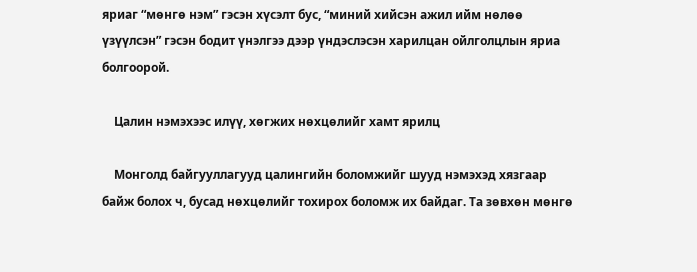яриаг “мөнгө нэм” гэсэн хүсэлт бус, “миний хийсэн ажил ийм нөлөө үзүүлсэн” гэсэн бодит үнэлгээ дээр үндэслэсэн харилцан ойлголцлын яриа болгоорой.

    Цалин нэмэхээс илүү, хөгжих нөхцөлийг хамт ярилц

    Монголд байгууллагууд цалингийн боломжийг шууд нэмэхэд хязгаар байж болох ч, бусад нөхцөлийг тохирох боломж их байдаг. Та зөвхөн мөнгө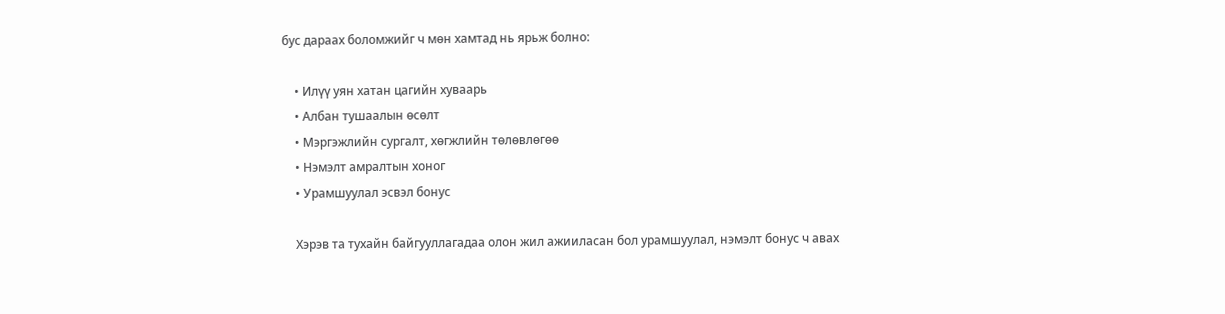бус дараах боломжийг ч мөн хамтад нь ярьж болно:

    • Илүү уян хатан цагийн хуваарь
    • Албан тушаалын өсөлт
    • Мэргэжлийн сургалт, хөгжлийн төлөвлөгөө
    • Нэмэлт амралтын хоног
    • Урамшуулал эсвэл бонус

    Хэрэв та тухайн байгууллагадаа олон жил ажииласан бол урамшуулал, нэмэлт бонус ч авах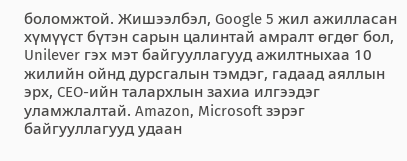боломжтой. Жишээлбэл, Google 5 жил ажилласан хүмүүст бүтэн сарын цалинтай амралт өгдөг бол, Unilever гэх мэт байгууллагууд ажилтныхаа 10 жилийн ойнд дурсгалын тэмдэг, гадаад аяллын эрх, CEO-ийн талархлын захиа илгээдэг уламжлалтай. Amazon, Microsoft зэрэг байгууллагууд удаан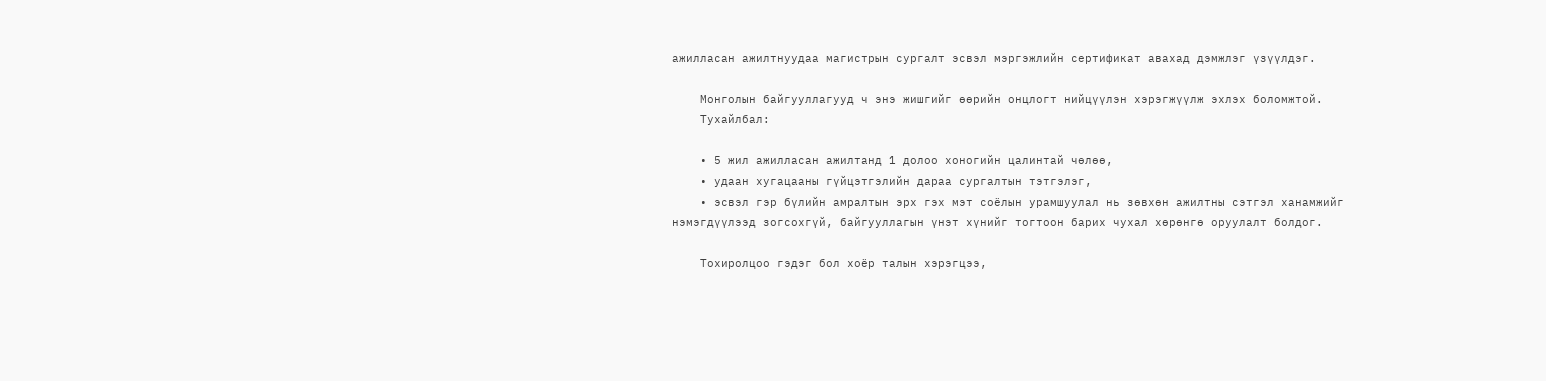ажилласан ажилтнуудаа магистрын сургалт эсвэл мэргэжлийн сертификат авахад дэмжлэг үзүүлдэг.

    Монголын байгууллагууд ч энэ жишгийг өөрийн онцлогт нийцүүлэн хэрэгжүүлж эхлэх боломжтой.
    Тухайлбал:

    • 5 жил ажилласан ажилтанд 1 долоо хоногийн цалинтай чөлөө,
    • удаан хугацааны гүйцэтгэлийн дараа сургалтын тэтгэлэг,
    • эсвэл гэр бүлийн амралтын эрх гэх мэт соёлын урамшуулал нь зөвхөн ажилтны сэтгэл ханамжийг нэмэгдүүлээд зогсохгүй, байгууллагын үнэт хүнийг тогтоон барих чухал хөрөнгө оруулалт болдог.

    Тохиролцоо гэдэг бол хоёр талын хэрэгцээ,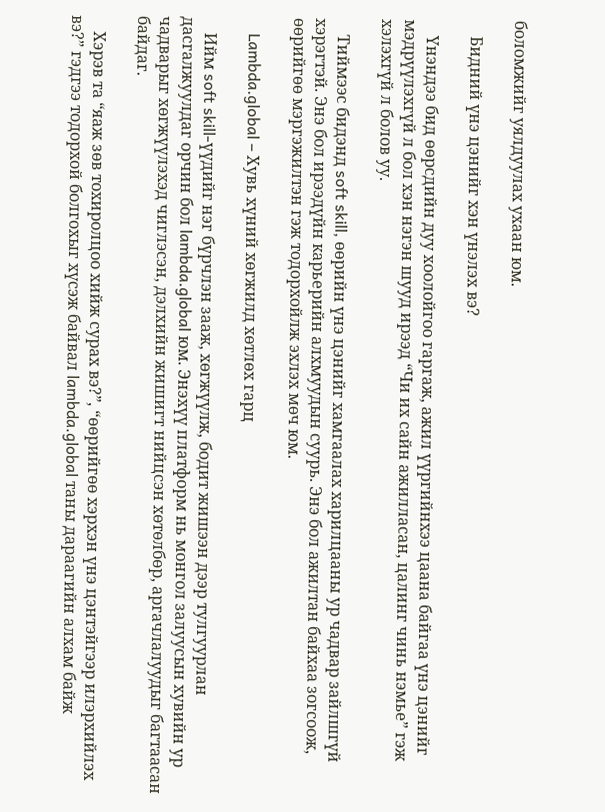боломжийг уялдуулах ухаан юм.

    Бидний үнэ цэнийг хэн үнэлэх вэ?

    Үнэндээ бид өөрсдийн дуу хоолойгоо гаргаж, ажил үүргийнхээ цаана байгаа үнэ цэнийг мэдрүүлэхгүй л бол хэн нэгэн шууд ирээд “Чи их сайн ажилласан, цалинг чинь нэмье” гэж хэлэхгүй л болов уу.

    Тиймээс бидэнд soft skill, өөрийн үнэ цэнийг хамгаалах харилцааны ур чадвар зайлшгүй хэрэгтэй. Энэ бол ирээдүйн карьерийн алхмуудын суурь. Энэ бол ажилтан байхаа зогсоож, өөрийгөө мэргэжилтэн гэж тодорхойлж эхлэх мөч юм.

    Lambda.global – Хувь хүний хөгжилд хөтлөх гарц

    Ийм soft skill-үүдийг нэг бүрчлэн зааж, хөгжүүлж, бодит жишээн дээр тулгуурлан дасгалжуулдаг орчин бол lambda.global юм. Энэхүү платформ нь монгол залуусын хувийн ур чадварыг хөгжүүлэхэд чиглэсэн, дэлхийн жишигт нийцсэн хөтөлбөр, аргачлалуудыг багтаасан байдаг.

    Хэрэв та “яаж зөв тохиролцоо хийж сурах вэ?”, “өөрийгөө хэрхэн үнэ цэнтэйгээр илэрхийлэх вэ?” гэдгээ тодорхой болгохыг хүсэж байвал lambda.global таны дараагийн алхам байж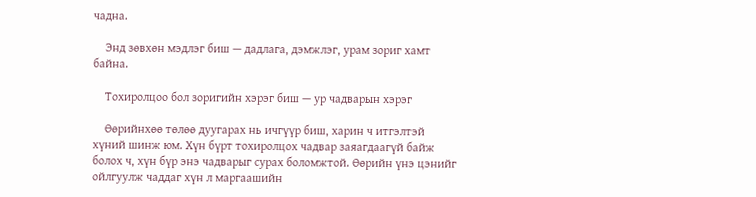чадна.

    Энд зөвхөн мэдлэг биш — дадлага, дэмжлэг, урам зориг хамт байна.

    Тохиролцоо бол зоригийн хэрэг биш — ур чадварын хэрэг

    Өөрийнхөө төлөө дуугарах нь ичгүүр биш, харин ч итгэлтэй хүний шинж юм. Хүн бүрт тохиролцох чадвар заяагдаагүй байж болох ч, хүн бүр энэ чадварыг сурах боломжтой. Өөрийн үнэ цэнийг ойлгуулж чаддаг хүн л маргаашийн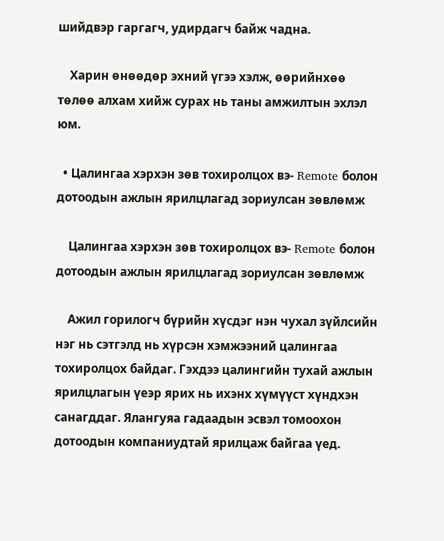шийдвэр гаргагч, удирдагч байж чадна.

    Харин өнөөдөр эхний үгээ хэлж, өөрийнхөө төлөө алхам хийж сурах нь таны амжилтын эхлэл юм.

  • Цалингаа хэрхэн зөв тохиролцох вэ- Remote болон дотоодын ажлын ярилцлагад зориулсан зөвлөмж

    Цалингаа хэрхэн зөв тохиролцох вэ- Remote болон дотоодын ажлын ярилцлагад зориулсан зөвлөмж

    Ажил горилогч бүрийн хүсдэг нэн чухал зүйлсийн нэг нь сэтгэлд нь хүрсэн хэмжээний цалингаа тохиролцох байдаг. Гэхдээ цалингийн тухай ажлын ярилцлагын үеэр ярих нь ихэнх хүмүүст хүндхэн санагддаг. Ялангуяа гадаадын эсвэл томоохон дотоодын компаниудтай ярилцаж байгаа үед.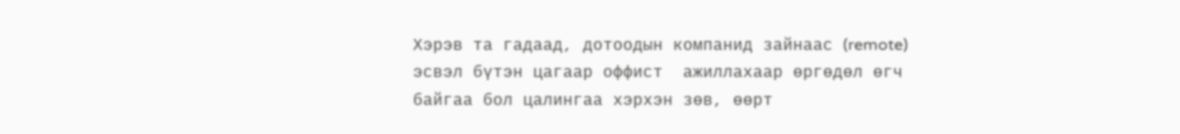Хэрэв та гадаад, дотоодын компанид зайнаас (remote) эсвэл бүтэн цагаар оффист  ажиллахаар өргөдөл өгч байгаа бол цалингаа хэрхэн зөв, өөрт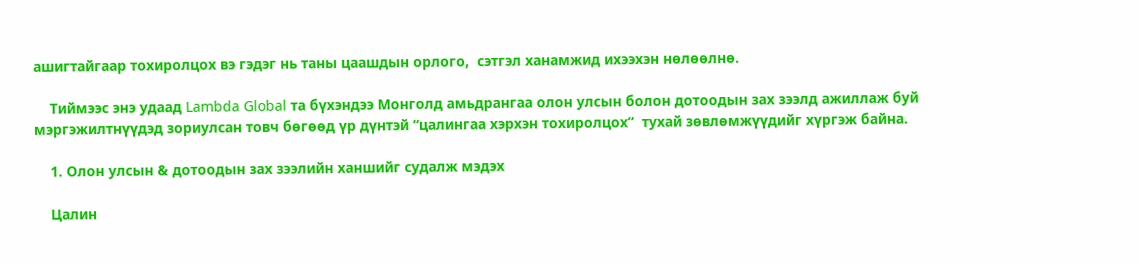ашигтайгаар тохиролцох вэ гэдэг нь таны цаашдын орлого,  сэтгэл ханамжид ихээхэн нөлөөлнө.

    Тиймээс энэ удаад Lambda Global та бүхэндээ Монголд амьдрангаа олон улсын болон дотоодын зах зээлд ажиллаж буй мэргэжилтнүүдэд зориулсан товч бөгөөд үр дүнтэй “цалингаа хэрхэн тохиролцох”  тухай зөвлөмжүүдийг хүргэж байна.

    1. Олон улсын & дотоодын зах зээлийн ханшийг судалж мэдэх

    Цалин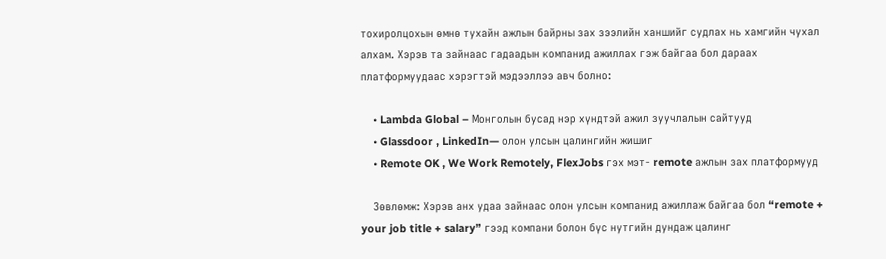тохиролцохын өмнө тухайн ажлын байрны зах зээлийн ханшийг судлах нь хамгийн чухал алхам. Хэрэв та зайнаас гадаадын компанид ажиллах гэж байгаа бол дараах платформуудаас хэрэгтэй мэдээллээ авч болно:

    • Lambda Global – Монголын бусад нэр хүндтэй ажил зуучлалын сайтууд
    • Glassdoor , LinkedIn— олон улсын цалингийн жишиг
    • Remote OK , We Work Remotely, FlexJobs гэх мэт- remote ажлын зах платформууд

    Зөвлөмж: Хэрэв анх удаа зайнаас олон улсын компанид ажиллаж байгаа бол “remote + your job title + salary” гээд компани болон бүс нутгийн дундаж цалинг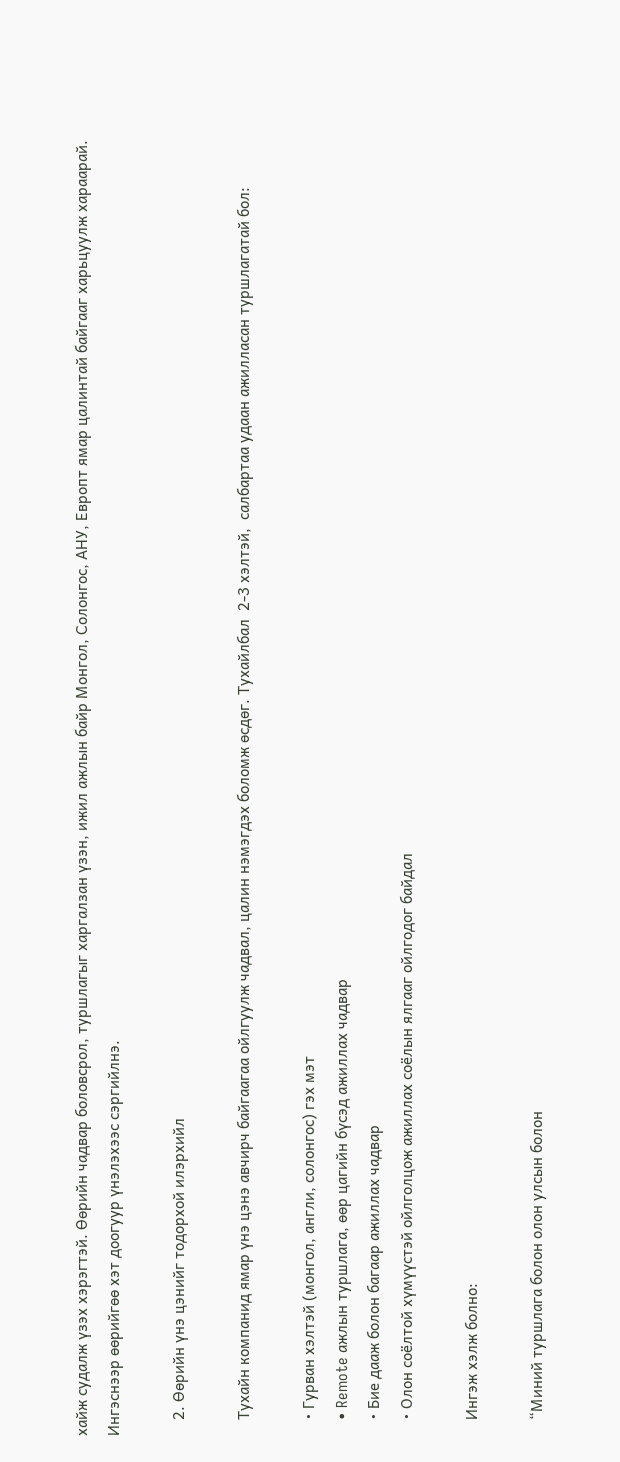хайж судалж үзэх хэрэгтэй. Өөрийн чадвар боловсрол, туршлагыг харгалзан үзэн, ижил ажлын байр Монгол, Солонгос, АНУ, Европт ямар цалинтай байгааг харьцуулж хараарай. Ингэснээр өөрийгөө хэт доогуур үнэлэхээс сэргийлнэ.

    2. Өөрийн үнэ цэнийг тодорхой илэрхийл

    Тухайн компанид ямар үнэ цэнэ авчирч байгаагаа ойлгуулж чадвал, цалин нэмэгдэх боломж өсдөг. Тухайлбал  2-3 хэлтэй,  салбартаа удаан ажилласан туршлагатай бол:

    • Гурван хэлтэй (монгол, англи, солонгос) гэх мэт
    • Remote ажлын туршлага, өөр цагийн бүсэд ажиллах чадвар
    • Бие дааж болон багаар ажиллах чадвар
    • Олон соёлтой хүмүүстэй ойлголцож ажиллах соёлын ялгааг ойлгодог байдал

    Ингэж хэлж болно:

    “Миний туршлага болон олон улсын болон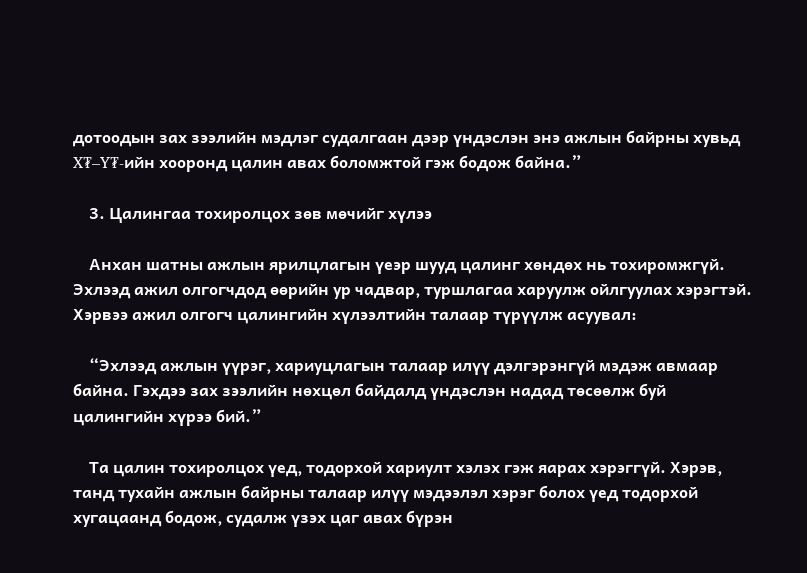дотоодын зах зээлийн мэдлэг судалгаан дээр үндэслэн энэ ажлын байрны хувьд  X₮–Y₮-ийн хооронд цалин авах боломжтой гэж бодож байна.”

    3. Цалингаа тохиролцох зөв мөчийг хүлээ

    Анхан шатны ажлын ярилцлагын үеэр шууд цалинг хөндөх нь тохиромжгүй. Эхлээд ажил олгогчдод өөрийн ур чадвар, туршлагаа харуулж ойлгуулах хэрэгтэй. Хэрвээ ажил олгогч цалингийн хүлээлтийн талаар түрүүлж асуувал:

    “Эхлээд ажлын үүрэг, хариуцлагын талаар илүү дэлгэрэнгүй мэдэж авмаар байна. Гэхдээ зах зээлийн нөхцөл байдалд үндэслэн надад төсөөлж буй цалингийн хүрээ бий.”

    Та цалин тохиролцох үед, тодорхой хариулт хэлэх гэж яарах хэрэггүй. Хэрэв, танд тухайн ажлын байрны талаар илүү мэдээлэл хэрэг болох үед тодорхой хугацаанд бодож, судалж үзэх цаг авах бүрэн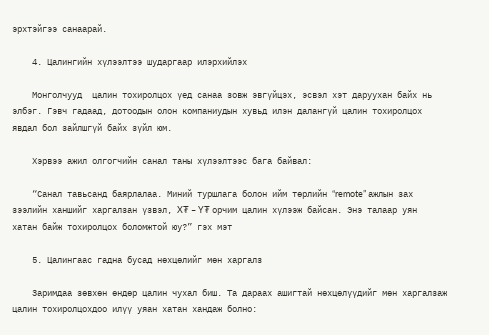эрхтэйгээ санаарай.

    4. Цалингийн хүлээлтээ шударгаар илэрхийлэх

    Монголчууд  цалин тохиролцох үед санаа зовж эвгүйцэх, эсвэл хэт даруухан байх нь элбэг. Гэвч гадаад, дотоодын олон компаниудын хувьд илэн далангүй цалин тохиролцох явдал бол зайлшгүй байх зүйл юм.

    Хэрвээ ажил олгогчийн санал таны хүлээлтээс бага байвал:

    “Санал тавьсанд баярлалаа. Миний туршлага болон ийм төрлийн “remote” ажлын зах зээлийн ханшийг харгалзан үзвэл, X₮ – Y₮ орчим цалин хүлээж байсан. Энэ талаар уян хатан байж тохиролцох боломжтой юу?” гэх мэт

    5. Цалингаас гадна бусад нөхцөлийг мөн харгалз

    Заримдаа зөвхөн өндөр цалин чухал биш. Та дараах ашигтай нөхцөлүүдийг мөн харгалзаж цалин тохиролцохдоо илүү уяан хатан хандаж болно: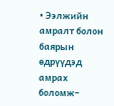• Ээлжийн амралт болон баярын өдрүүдэд амрах боломж–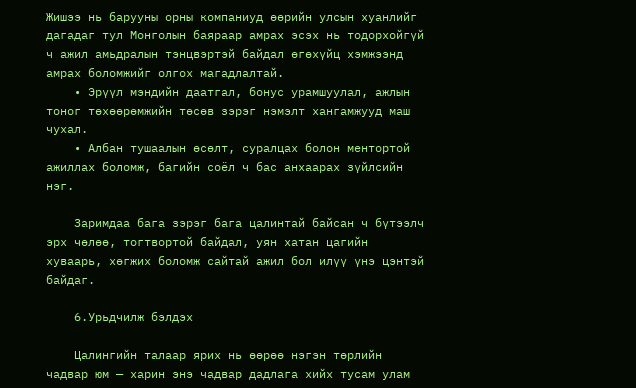Жишээ нь барууны орны компаниуд өөрийн улсын хуанлийг дагадаг тул Монголын баяраар амрах эсэх нь тодорхойгүй ч ажил амьдралын тэнцвэртэй байдал өгөхүйц хэмжээнд амрах боломжийг олгох магадлалтай.
    • Эрүүл мэндийн даатгал, бонус урамшуулал, ажлын тоног төхөөрөмжийн төсөв зэрэг нэмэлт хангамжууд маш чухал.
    • Албан тушаалын өсөлт, суралцах болон ментортой ажиллах боломж, багийн соёл ч бас анхаарах зүйлсийн нэг.

    Заримдаа бага зэрэг бага цалинтай байсан ч бүтээлч эрх чөлөө, тогтвортой байдал, уян хатан цагийн хуваарь, хөгжих боломж сайтай ажил бол илүү үнэ цэнтэй байдаг.

    6.Урьдчилж бэлдэх

    Цалингийн талаар ярих нь өөрөө нэгэн төрлийн чадвар юм — харин энэ чадвар дадлага хийх тусам улам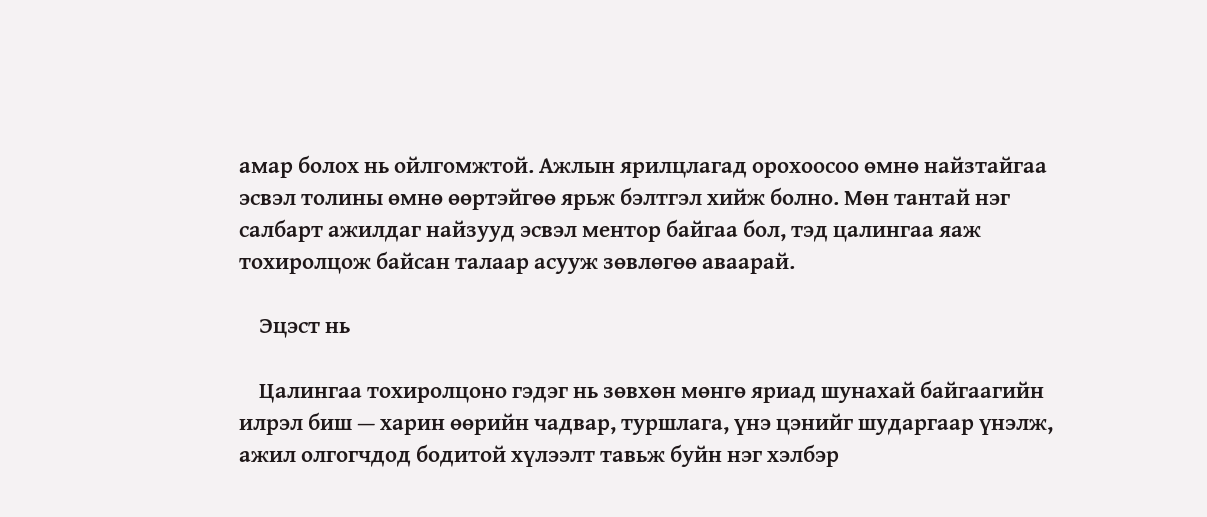амар болох нь ойлгомжтой. Ажлын ярилцлагад орохоосоо өмнө найзтайгаа эсвэл толины өмнө өөртэйгөө ярьж бэлтгэл хийж болно. Мөн тантай нэг салбарт ажилдаг найзууд эсвэл ментор байгаа бол, тэд цалингаа яаж тохиролцож байсан талаар асууж зөвлөгөө аваарай.

    Эцэст нь

    Цалингаа тохиролцоно гэдэг нь зөвхөн мөнгө яриад шунахай байгаагийн илрэл биш — харин өөрийн чадвар, туршлага, үнэ цэнийг шударгаар үнэлж, ажил олгогчдод бодитой хүлээлт тавьж буйн нэг хэлбэр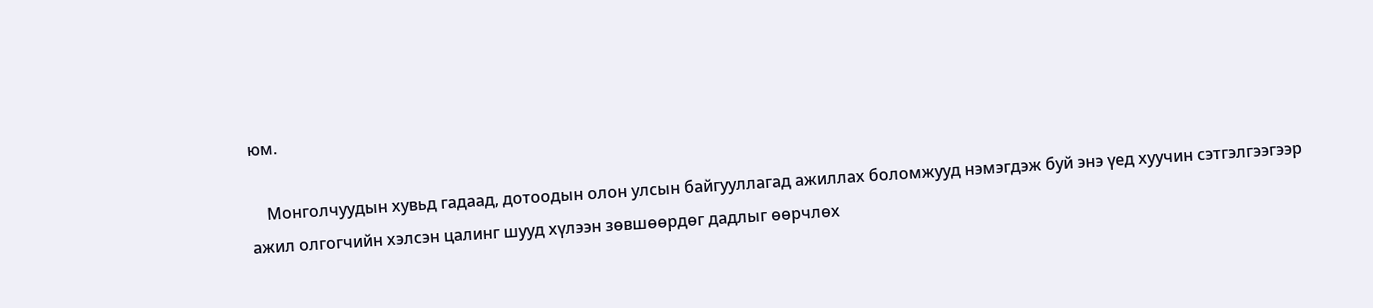юм.

    Монголчуудын хувьд гадаад, дотоодын олон улсын байгууллагад ажиллах боломжууд нэмэгдэж буй энэ үед хуучин сэтгэлгээгээр ажил олгогчийн хэлсэн цалинг шууд хүлээн зөвшөөрдөг дадлыг өөрчлөх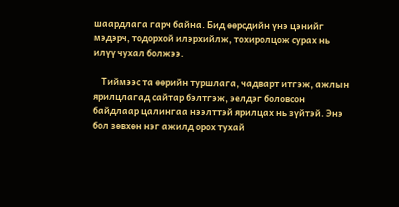шаардлага гарч байна. Бид өөрсдийн үнэ цэнийг мэдэрч, тодорхой илэрхийлж, тохиролцож сурах нь илүү чухал болжээ.

    Тиймээс та өөрийн туршлага, чадварт итгэж, ажлын ярилцлагад сайтар бэлтгэж, эелдэг боловсон байдлаар цалингаа нээлттэй ярилцах нь зүйтэй. Энэ бол зөвхөн нэг ажилд орох тухай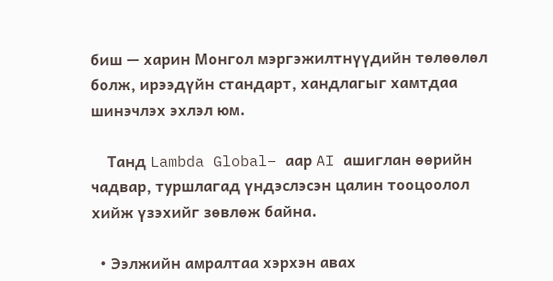биш — харин Монгол мэргэжилтнүүдийн төлөөлөл болж, ирээдүйн стандарт, хандлагыг хамтдаа шинэчлэх эхлэл юм.

    Танд Lambda Global– аар AI ашиглан өөрийн чадвар, туршлагад үндэслэсэн цалин тооцоолол хийж үзэхийг зөвлөж байна.

  • Ээлжийн амралтаа хэрхэн авах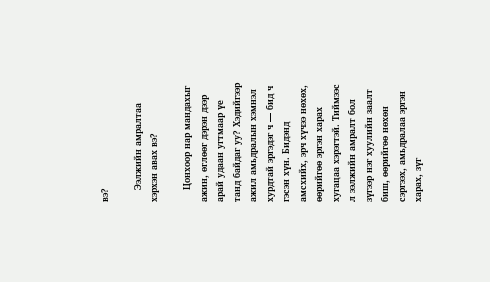вэ?

    Ээлжийн амралтаа хэрхэн авах вэ?

    Цонхоор нар мандахыг ажин, өглөөг дэрэн дээр арай удаан угтмаар үе танд байдаг уу? Хэдийгээр ажил амьдралын хэмнэл хурдтай эргэдэг ч — бид ч гэсэн хүн. Бидэнд амсхийх, эрч хүчээ нөхөх, өөрийгөө эргэн харах хугацаа хэрэгтэй. Тиймээс л ээлжийн амралт бол зүгээр нэг хуулийн заалт биш, өөрийгөө нөхөн сэргээх, амьдралаа эргэн харах, зүг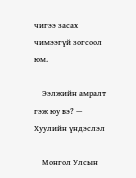чигээ засах чимээгүй зогсоол юм.

    Ээлжийн амралт гэж юу вэ? — Хуулийн үндэслэл

    Монгол Улсын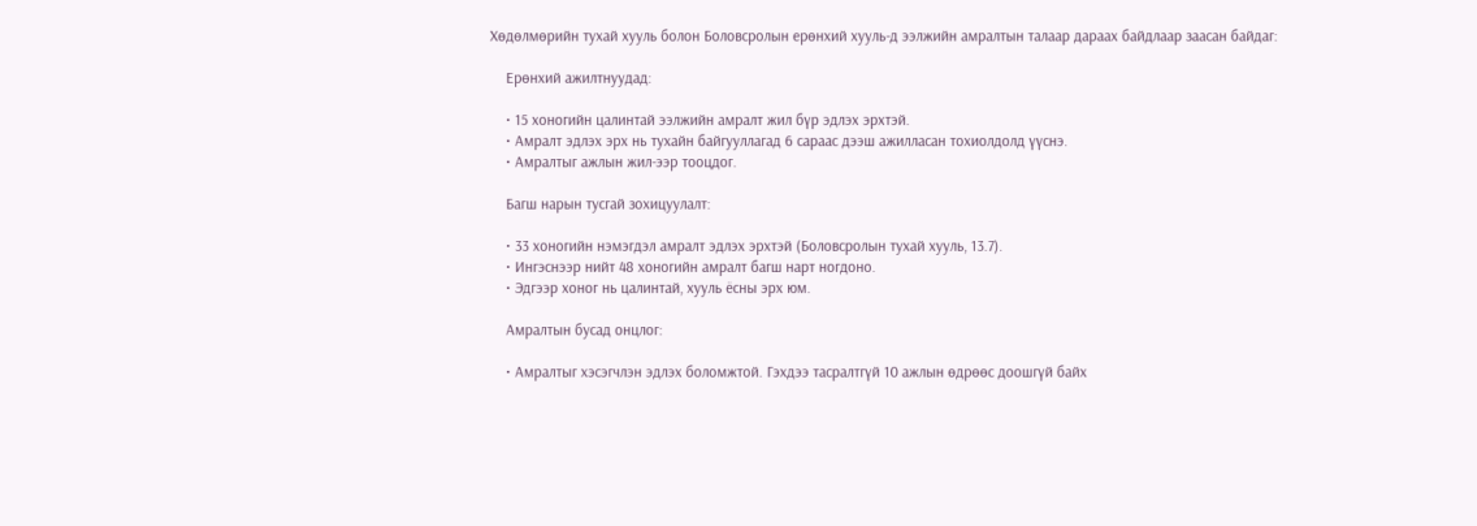Хөдөлмөрийн тухай хууль болон Боловсролын ерөнхий хууль-д ээлжийн амралтын талаар дараах байдлаар заасан байдаг:

    Ерөнхий ажилтнуудад:

    • 15 хоногийн цалинтай ээлжийн амралт жил бүр эдлэх эрхтэй.
    • Амралт эдлэх эрх нь тухайн байгууллагад 6 сараас дээш ажилласан тохиолдолд үүснэ.
    • Амралтыг ажлын жил-ээр тооцдог.

    Багш нарын тусгай зохицуулалт:

    • 33 хоногийн нэмэгдэл амралт эдлэх эрхтэй (Боловсролын тухай хууль, 13.7).
    • Ингэснээр нийт 48 хоногийн амралт багш нарт ногдоно.
    • Эдгээр хоног нь цалинтай, хууль ёсны эрх юм.

    Амралтын бусад онцлог:

    • Амралтыг хэсэгчлэн эдлэх боломжтой. Гэхдээ тасралтгүй 10 ажлын өдрөөс доошгүй байх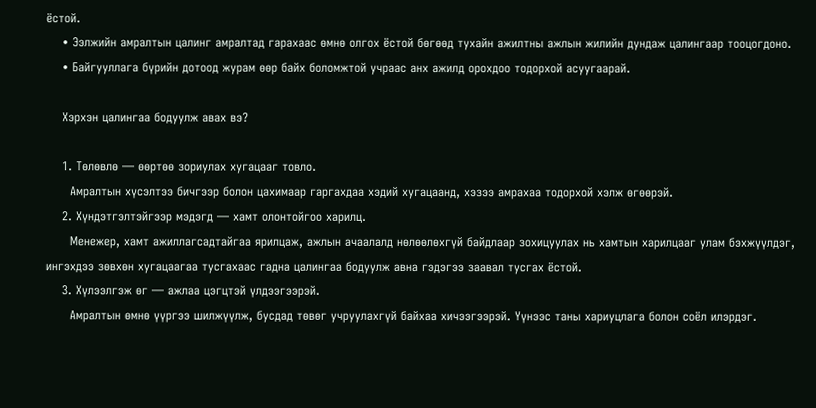ёстой.
    • Ээлжийн амралтын цалинг амралтад гарахаас өмнө олгох ёстой бөгөөд тухайн ажилтны ажлын жилийн дундаж цалингаар тооцогдоно.
    • Байгууллага бүрийн дотоод журам өөр байх боломжтой учраас анх ажилд орохдоо тодорхой асуугаарай.

    Хэрхэн цалингаа бодуулж авах вэ?

    1. Төлөвлө — өөртөө зориулах хугацааг товло.
      Амралтын хүсэлтээ бичгээр болон цахимаар гаргахдаа хэдий хугацаанд, хэзээ амрахаа тодорхой хэлж өгөөрэй.
    2. Хүндэтгэлтэйгээр мэдэгд — хамт олонтойгоо харилц.
      Менежер, хамт ажиллагсадтайгаа ярилцаж, ажлын ачаалалд нөлөөлөхгүй байдлаар зохицуулах нь хамтын харилцааг улам бэхжүүлдэг, ингэхдээ зөвхөн хугацаагаа тусгахаас гадна цалингаа бодуулж авна гэдэгээ заавал тусгах ёстой.
    3. Хүлээлгэж өг — ажлаа цэгцтэй үлдээгээрэй.
      Амралтын өмнө үүргээ шилжүүлж, бусдад төвөг учруулахгүй байхаа хичээгээрэй. Үүнээс таны хариуцлага болон соёл илэрдэг.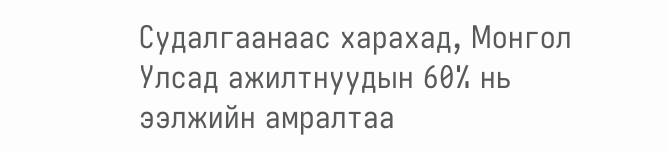Судалгаанаас харахад, Монгол Улсад ажилтнуудын 60% нь ээлжийн амралтаа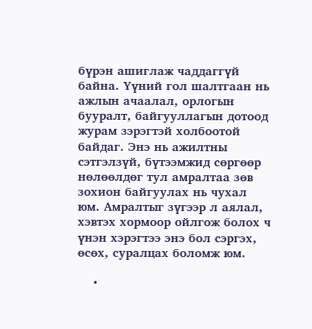бүрэн ашиглаж чаддаггүй байна. Үүний гол шалтгаан нь ажлын ачаалал, орлогын бууралт, байгууллагын дотоод журам зэрэгтэй холбоотой байдаг. Энэ нь ажилтны сэтгэлзүй, бүтээмжид сөргөөр нөлөөлдөг тул амралтаа зөв зохион байгуулах нь чухал юм. Амралтыг зүгээр л аялал, хэвтэх хормоор ойлгож болох ч үнэн хэрэгтээ энэ бол сэргэх, өсөх, суралцах боломж юм.

    •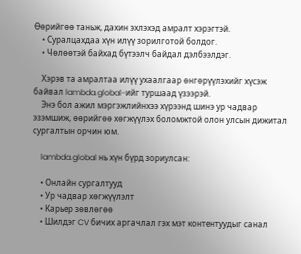Өөрийгөө таньж, дахин эхлэхэд амралт хэрэгтэй.
    • Суралцахдаа хүн илүү зорилготой болдог.
    • Чөлөөтэй байхад бүтээлч байдал дэлбээлдэг.

    Хэрэв та амралтаа илүү ухаалгаар өнгөрүүлэхийг хүсэж байвал lambda.global-ийг туршаад үзээрэй.
    Энэ бол ажил мэргэжлийнхээ хүрээнд шинэ ур чадвар эзэмшиж, өөрийгөө хөгжүүлэх боломжтой олон улсын дижитал сургалтын орчин юм.

    lambda.global нь хүн бүрд зориулсан:

    • Онлайн сургалтууд
    • Ур чадвар хөгжүүлэлт
    • Карьер зөвлөгөө
    • Шилдэг CV бичих аргачлал гэх мэт контентуудыг санал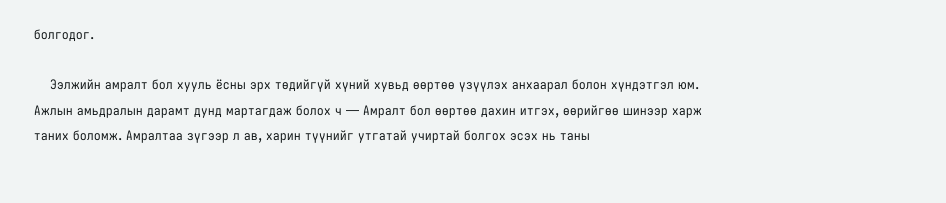болгодог.

    Ээлжийн амралт бол хууль ёсны эрх төдийгүй хүний хувьд өөртөө үзүүлэх анхаарал болон хүндэтгэл юм. Ажлын амьдралын дарамт дунд мартагдаж болох ч — Амралт бол өөртөө дахин итгэх, өөрийгөө шинээр харж таних боломж. Амралтаа зүгээр л ав, харин түүнийг утгатай учиртай болгох эсэх нь таны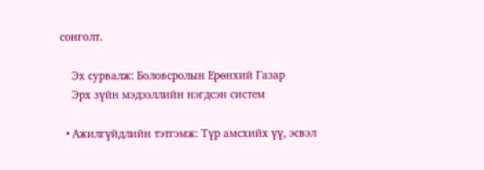сонголт.

    Эх сурвалж: Боловсролын Ерөнхий Газар
    Эрх зүйн мэдээллийн нэгдсэн систем

  • Ажилгүйдлийн тэтгэмж: Түр амсхийх үү, эсвэл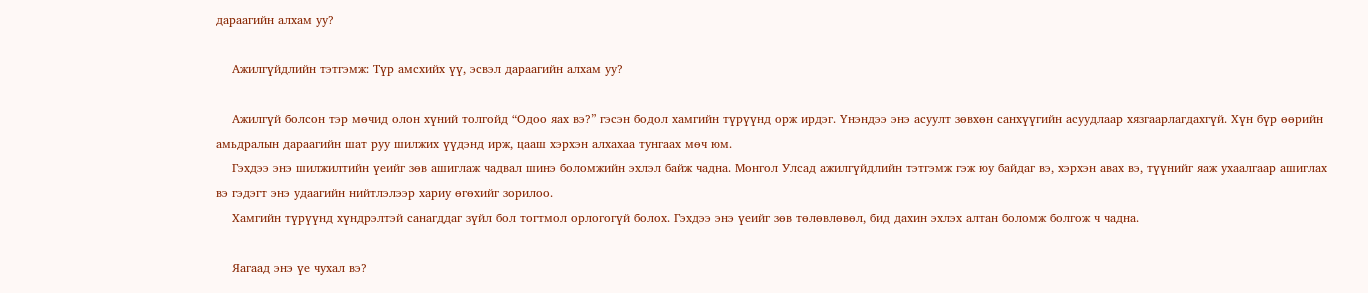дараагийн алхам уу?

    Ажилгүйдлийн тэтгэмж: Түр амсхийх үү, эсвэл дараагийн алхам уу?

    Ажилгүй болсон тэр мөчид олон хүний толгойд “Одоо яах вэ?” гэсэн бодол хамгийн түрүүнд орж ирдэг. Үнэндээ энэ асуулт зөвхөн санхүүгийн асуудлаар хязгаарлагдахгүй. Хүн бүр өөрийн амьдралын дараагийн шат руу шилжих үүдэнд ирж, цааш хэрхэн алхахаа тунгаах мөч юм.
    Гэхдээ энэ шилжилтийн үеийг зөв ашиглаж чадвал шинэ боломжийн эхлэл байж чадна. Монгол Улсад ажилгүйдлийн тэтгэмж гэж юу байдаг вэ, хэрхэн авах вэ, түүнийг яаж ухаалгаар ашиглах вэ гэдэгт энэ удаагийн нийтлэлээр хариу өгөхийг зорилоо.
    Хамгийн түрүүнд хүндрэлтэй санагддаг зүйл бол тогтмол орлогогүй болох. Гэхдээ энэ үеийг зөв төлөвлөвөл, бид дахин эхлэх алтан боломж болгож ч чадна.

    Яагаад энэ үе чухал вэ?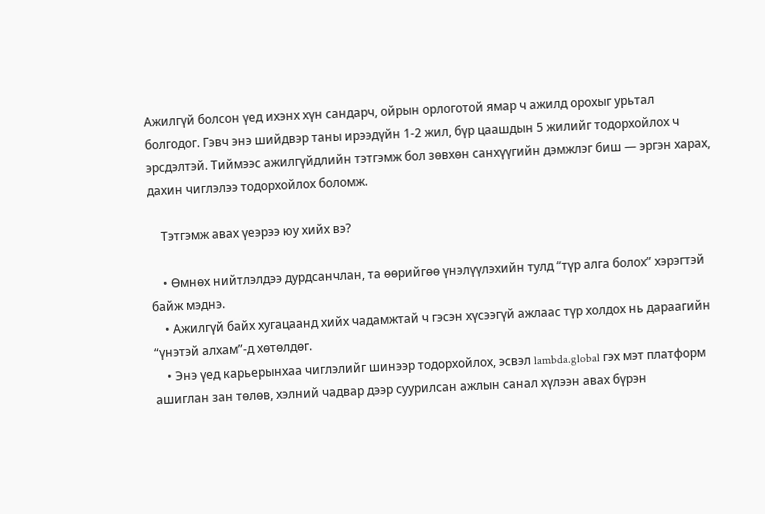Ажилгүй болсон үед ихэнх хүн сандарч, ойрын орлоготой ямар ч ажилд орохыг урьтал болгодог. Гэвч энэ шийдвэр таны ирээдүйн 1-2 жил, бүр цаашдын 5 жилийг тодорхойлох ч эрсдэлтэй. Тиймээс ажилгүйдлийн тэтгэмж бол зөвхөн санхүүгийн дэмжлэг биш — эргэн харах, дахин чиглэлээ тодорхойлох боломж.

    Тэтгэмж авах үеэрээ юу хийх вэ?

    • Өмнөх нийтлэлдээ дурдсанчлан, та өөрийгөө үнэлүүлэхийн тулд “түр алга болох” хэрэгтэй байж мэднэ.
    • Ажилгүй байх хугацаанд хийх чадамжтай ч гэсэн хүсээгүй ажлаас түр холдох нь дараагийн “үнэтэй алхам”-д хөтөлдөг.
    • Энэ үед карьерынхаа чиглэлийг шинээр тодорхойлох, эсвэл lambda.global гэх мэт платформ ашиглан зан төлөв, хэлний чадвар дээр суурилсан ажлын санал хүлээн авах бүрэн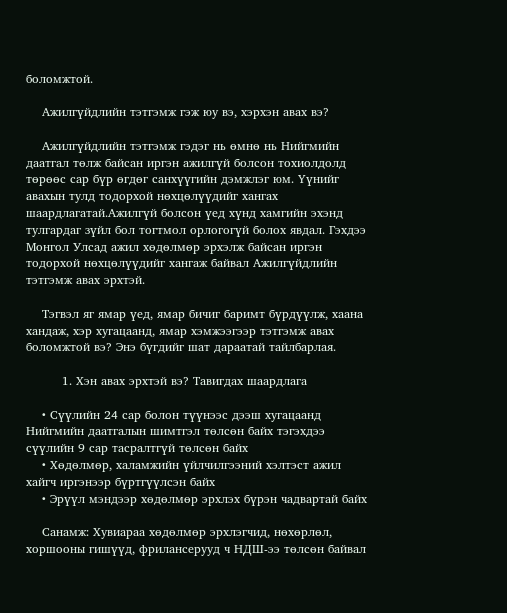боломжтой.

    Ажилгүйдлийн тэтгэмж гэж юу вэ, хэрхэн авах вэ?

    Ажилгүйдлийн тэтгэмж гэдэг нь өмнө нь Нийгмийн даатгал төлж байсан иргэн ажилгүй болсон тохиолдолд төрөөс сар бүр өгдөг санхүүгийн дэмжлэг юм. Үүнийг авахын тулд тодорхой нөхцөлүүдийг хангах шаардлагатай.Ажилгүй болсон үед хүнд хамгийн эхэнд тулгардаг зүйл бол тогтмол орлогогүй болох явдал. Гэхдээ Монгол Улсад ажил хөдөлмөр эрхэлж байсан иргэн тодорхой нөхцөлүүдийг хангаж байвал Ажилгүйдлийн тэтгэмж авах эрхтэй.

    Тэгвэл яг ямар үед, ямар бичиг баримт бүрдүүлж, хаана хандаж, хэр хугацаанд, ямар хэмжээгээр тэтгэмж авах боломжтой вэ? Энэ бүгдийг шат дараатай тайлбарлая.

         1. Хэн авах эрхтэй вэ? Тавигдах шаардлага

    • Сүүлийн 24 сар болон түүнээс дээш хугацаанд Нийгмийн даатгалын шимтгэл төлсөн байх тэгэхдээ сүүлийн 9 сар тасралтгүй төлсөн байх
    • Хөдөлмөр, халамжийн үйлчилгээний хэлтэст ажил хайгч иргэнээр бүртгүүлсэн байх
    • Эрүүл мэндээр хөдөлмөр эрхлэх бүрэн чадвартай байх

    Санамж: Хувиараа хөдөлмөр эрхлэгчид, нөхөрлөл, хоршооны гишүүд, фрилансерууд ч НДШ-ээ төлсөн байвал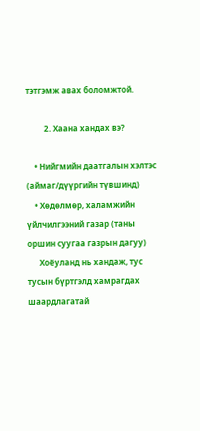тэтгэмж авах боломжтой.

         2. Хаана хандах вэ?

    • Нийгмийн даатгалын хэлтэс (аймаг/дүүргийн түвшинд)
    • Хөдөлмөр, халамжийн үйлчилгээний газар (таны оршин суугаа газрын дагуу)
      Хоёуланд нь хандаж, тус тусын бүртгэлд хамрагдах шаардлагатай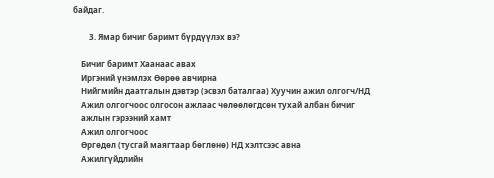байдаг.

        3. Ямар бичиг баримт бүрдүүлэх вэ?

    Бичиг баримт Хаанаас авах
    Иргэний үнэмлэх Өөрөө авчирна
    Нийгмийн даатгалын дэвтэр (эсвэл баталгаа) Хуучин ажил олгогч/НД
    Ажил олгогчоос олгосон ажлаас чөлөөлөгдсөн тухай албан бичиг
    ажлын гэрээний хамт
    Ажил олгогчоос
    Өргөдөл (тусгай маягтаар бөглөнө) НД хэлтсээс авна
    Ажилгүйдлийн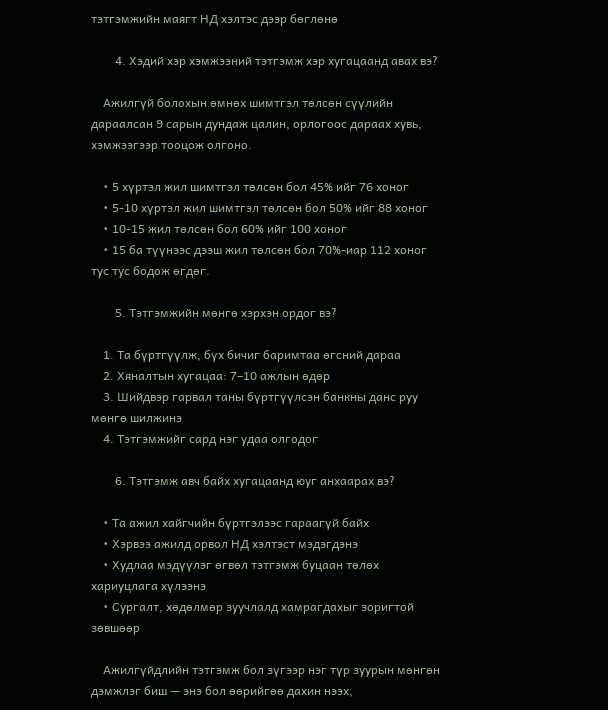тэтгэмжийн маягт НД хэлтэс дээр бөглөнө

        4. Хэдий хэр хэмжээний тэтгэмж хэр хугацаанд авах вэ?

    Ажилгүй болохын өмнөх шимтгэл төлсөн сүүлийн дараалсан 9 сарын дундаж цалин, орлогоос дараах хувь, хэмжээгээр тооцож олгоно.

    • 5 хүртэл жил шимтгэл төлсөн бол 45% ийг 76 хоног
    • 5-10 хүртэл жил шимтгэл төлсөн бол 50% ийг 88 хоног
    • 10-15 жил төлсөн бол 60% ийг 100 хоног
    • 15 ба түүнээс дээш жил төлсөн бол 70%-иар 112 хоног тус тус бодож өгдөг.

        5. Тэтгэмжийн мөнгө хэрхэн ордог вэ?

    1. Та бүртгүүлж, бүх бичиг баримтаа өгсний дараа
    2. Хяналтын хугацаа: 7–10 ажлын өдөр
    3. Шийдвэр гарвал таны бүртгүүлсэн банкны данс руу мөнгө шилжинэ
    4. Тэтгэмжийг сард нэг удаа олгодог

        6. Тэтгэмж авч байх хугацаанд юуг анхаарах вэ?

    • Та ажил хайгчийн бүртгэлээс гараагүй байх
    • Хэрвээ ажилд орвол НД хэлтэст мэдэгдэнэ
    • Худлаа мэдүүлэг өгвөл тэтгэмж буцаан төлөх хариуцлага хүлээнэ
    • Сургалт, хөдөлмөр зуучлалд хамрагдахыг зоригтой зөвшөөр

    Ажилгүйдлийн тэтгэмж бол зүгээр нэг түр зуурын мөнгөн дэмжлэг биш — энэ бол өөрийгөө дахин нээх,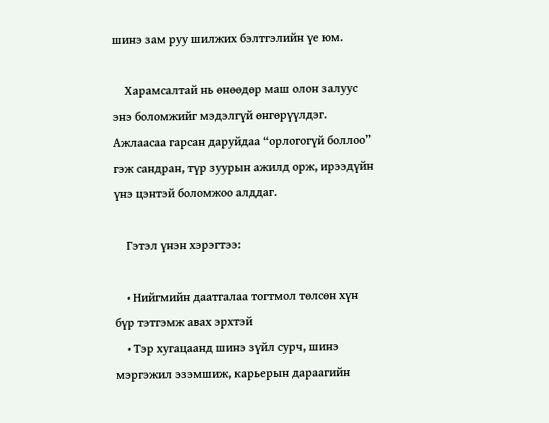шинэ зам руу шилжих бэлтгэлийн үе юм.

    Харамсалтай нь өнөөдөр маш олон залуус энэ боломжийг мэдэлгүй өнгөрүүлдэг. Ажлаасаа гарсан даруйдаа “орлогогүй боллоо” гэж сандран, түр зуурын ажилд орж, ирээдүйн үнэ цэнтэй боломжоо алддаг.

    Гэтэл үнэн хэрэгтээ:

    • Нийгмийн даатгалаа тогтмол төлсөн хүн бүр тэтгэмж авах эрхтэй
    • Тэр хугацаанд шинэ зүйл сурч, шинэ мэргэжил эзэмшиж, карьерын дараагийн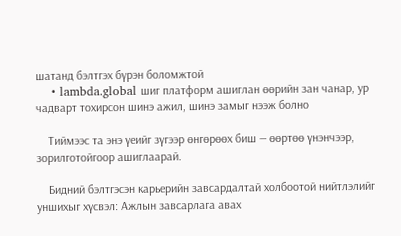шатанд бэлтгэх бүрэн боломжтой
    • lambda.global шиг платформ ашиглан өөрийн зан чанар, ур чадварт тохирсон шинэ ажил, шинэ замыг нээж болно

    Тиймээс та энэ үеийг зүгээр өнгөрөөх биш — өөртөө үнэнчээр, зорилготойгоор ашиглаарай.

    Бидний бэлтгэсэн карьерийн завсардалтай холбоотой нийтлэлийг уншихыг хүсвэл: Ажлын завсарлага авах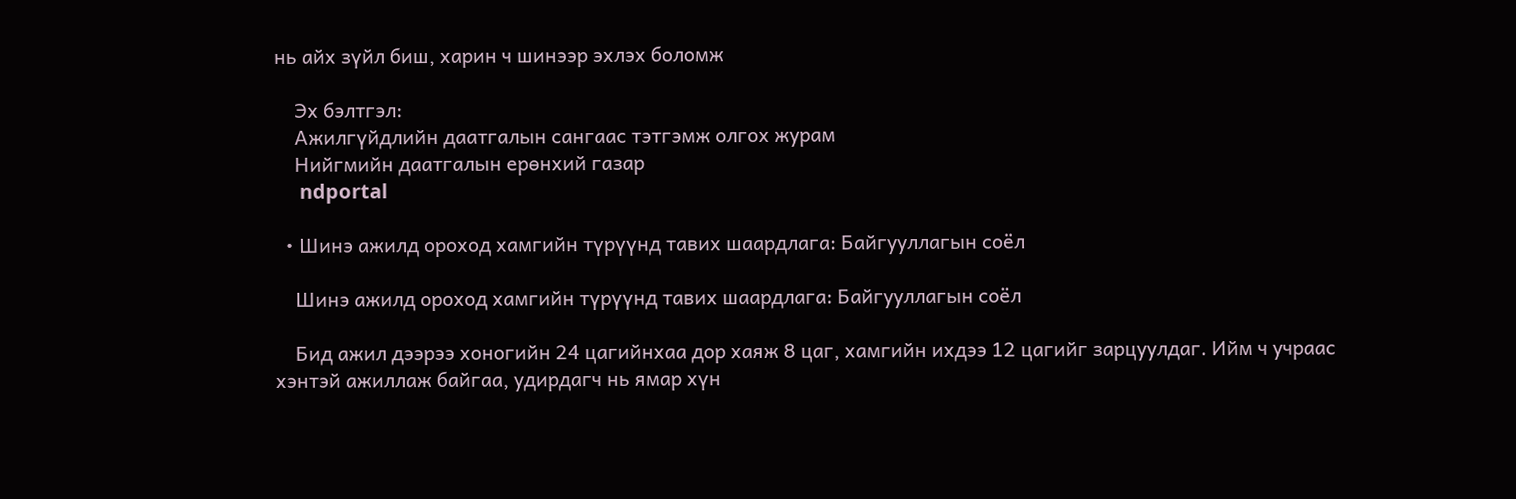нь айх зүйл биш, харин ч шинээр эхлэх боломж

    Эх бэлтгэл:
    Ажилгүйдлийн даатгалын сангаас тэтгэмж олгох журам
    Нийгмийн даатгалын ерөнхий газар
     ndportal

  • Шинэ ажилд ороход хамгийн түрүүнд тавих шаардлага: Байгууллагын соёл

    Шинэ ажилд ороход хамгийн түрүүнд тавих шаардлага: Байгууллагын соёл

    Бид ажил дээрээ хоногийн 24 цагийнхаа дор хаяж 8 цаг, хамгийн ихдээ 12 цагийг зарцуулдаг. Ийм ч учраас хэнтэй ажиллаж байгаа, удирдагч нь ямар хүн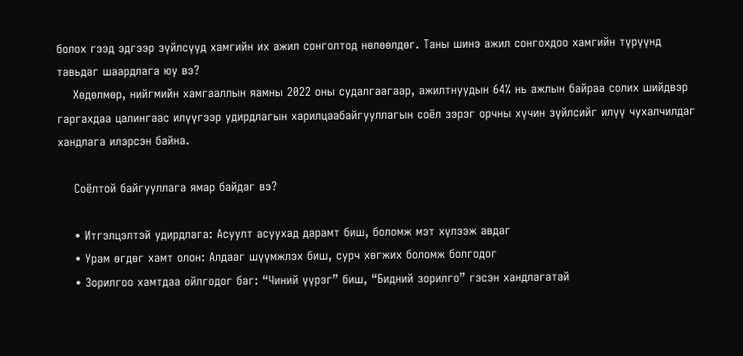болох гээд эдгээр зүйлсүүд хамгийн их ажил сонголтод нөлөөлдөг. Таны шинэ ажил сонгохдоо хамгийн түрүүнд тавьдаг шаардлага юу вэ?
    Хөдөлмөр, нийгмийн хамгааллын яамны 2022 оны судалгаагаар, ажилтнуудын 64% нь ажлын байраа солих шийдвэр гаргахдаа цалингаас илүүгээр удирдлагын харилцаабайгууллагын соёл зэрэг орчны хүчин зүйлсийг илүү чухалчилдаг хандлага илэрсэн байна.

    Соёлтой байгууллага ямар байдаг вэ?

    • Итгэлцэлтэй удирдлага: Асуулт асуухад дарамт биш, боломж мэт хүлээж авдаг
    • Урам өгдөг хамт олон: Алдааг шүүмжлэх биш, сурч хөгжих боломж болгодог
    • Зорилгоо хамтдаа ойлгодог баг: “Чиний үүрэг” биш, “Бидний зорилго” гэсэн хандлагатай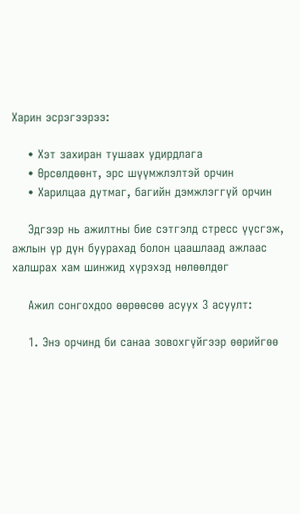Харин эсрэгээрээ:

    • Хэт захиран тушаах удирдлага
    • Өрсөлдөөнт, эрс шүүмжлэлтэй орчин
    • Харилцаа дутмаг, багийн дэмжлэггүй орчин

    Эдгээр нь ажилтны бие сэтгэлд стресс үүсгэж, ажлын үр дүн буурахад болон цаашлаад ажлаас халшрах хам шинжид хүрэхэд нөлөөлдөг

    Ажил сонгохдоо өөрөөсөө асуух 3 асуулт:

    1. Энэ орчинд би санаа зовохгүйгээр өөрийгөө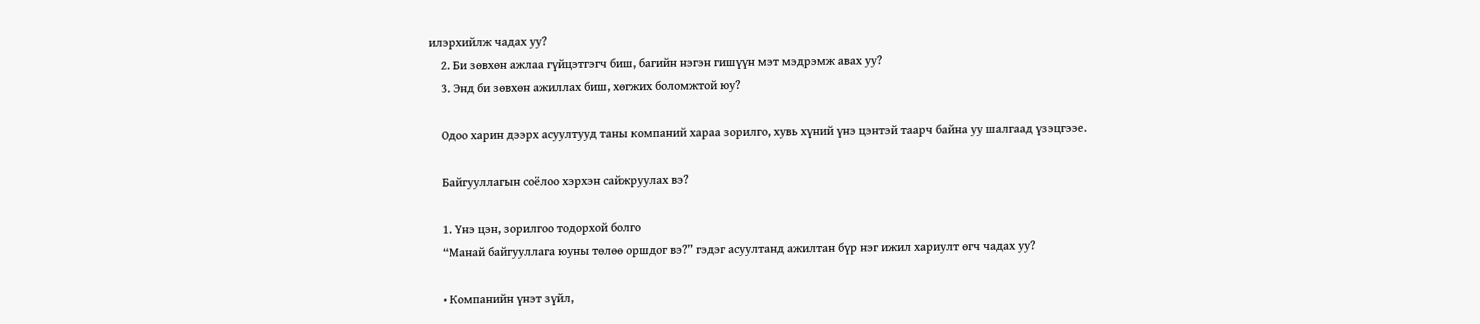илэрхийлж чадах уу?
    2. Би зөвхөн ажлаа гүйцэтгэгч биш, багийн нэгэн гишүүн мэт мэдрэмж авах уу?
    3. Энд би зөвхөн ажиллах биш, хөгжих боломжтой юу?

    Одоо харин дээрх асуултууд таны компаний хараа зорилго, хувь хүний үнэ цэнтэй таарч байна уу шалгаад үзэцгээе.

    Байгууллагын соёлоо хэрхэн сайжруулах вэ?

    1. Үнэ цэн, зорилгоо тодорхой болго
    “Манай байгууллага юуны төлөө оршдог вэ?” гэдэг асуултанд ажилтан бүр нэг ижил хариулт өгч чадах уу?

    • Компанийн үнэт зүйл,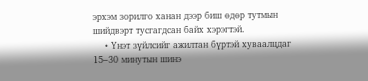эрхэм зорилго ханан дээр биш өдөр тутмын шийдвэрт тусгагдсан байх хэрэгтэй.
    • Үнэт зүйлсийг ажилтан бүртэй хуваалцдаг 15–30 минутын шинэ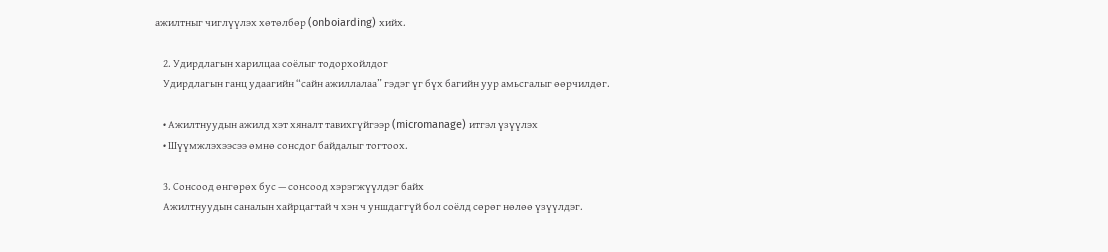ажилтныг чиглүүлэх хөтөлбөр (onboiarding) хийх.

    2. Удирдлагын харилцаа соёлыг тодорхойлдог
    Удирдлагын ганц удаагийн “сайн ажиллалаа” гэдэг үг бүх багийн уур амьсгалыг өөрчилдөг.

    • Ажилтнуудын ажилд хэт хяналт тавихгүйгээр (micromanage) итгэл үзүүлэх
    • Шүүмжлэхээсээ өмнө сонсдог байдалыг тогтоох.

    3. Сонсоод өнгөрөх бус — сонсоод хэрэгжүүлдэг байх
    Ажилтнуудын саналын хайрцагтай ч хэн ч уншдаггүй бол соёлд сөрөг нөлөө үзүүлдэг.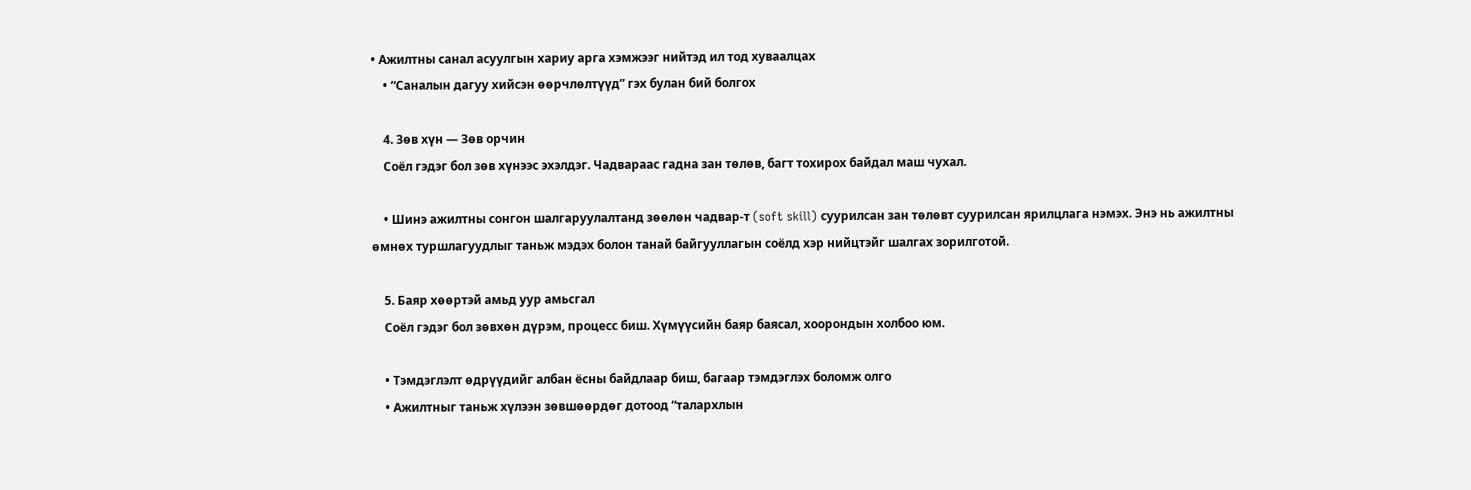• Ажилтны санал асуулгын хариу арга хэмжээг нийтэд ил тод хуваалцах
    • “Саналын дагуу хийсэн өөрчлөлтүүд” гэх булан бий болгох

    4. Зөв хүн — Зөв орчин
    Соёл гэдэг бол зөв хүнээс эхэлдэг. Чадвараас гадна зан төлөв, багт тохирох байдал маш чухал.

    • Шинэ ажилтны сонгон шалгаруулалтанд зөөлөн чадвар-т (soft skill) суурилсан зан төлөвт суурилсан ярилцлага нэмэх. Энэ нь ажилтны өмнөх туршлагуудлыг таньж мэдэх болон танай байгууллагын соёлд хэр нийцтэйг шалгах зорилготой.

    5. Баяр хөөртэй амьд уур амьсгал
    Соёл гэдэг бол зөвхөн дүрэм, процесс биш. Хүмүүсийн баяр баясал, хоорондын холбоо юм.

    • Тэмдэглэлт өдрүүдийг албан ёсны байдлаар биш, багаар тэмдэглэх боломж олго
    • Ажилтныг таньж хүлээн зөвшөөрдөг дотоод “талархлын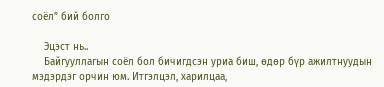соёл” бий болго

    Эцэст нь..
    Байгууллагын соёл бол бичигдсэн уриа биш, өдөр бүр ажилтнуудын мэдэрдэг орчин юм. Итгэлцэл, харилцаа,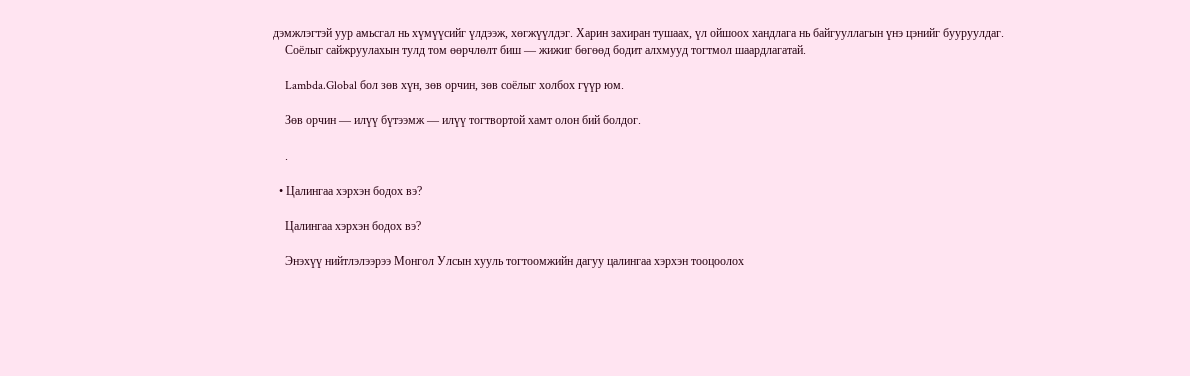дэмжлэгтэй уур амьсгал нь хүмүүсийг үлдээж, хөгжүүлдэг. Харин захиран тушаах, үл ойшоох хандлага нь байгууллагын үнэ цэнийг бууруулдаг.
    Соёлыг сайжруулахын тулд том өөрчлөлт биш — жижиг бөгөөд бодит алхмууд тогтмол шаардлагатай.

    Lambda.Global бол зөв хүн, зөв орчин, зөв соёлыг холбох гүүр юм.

    Зөв орчин — илүү бүтээмж — илүү тогтвортой хамт олон бий болдог.

    .

  • Цалингаа хэрхэн бодох вэ?

    Цалингаа хэрхэн бодох вэ?

    Энэхүү нийтлэлээрээ Монгол Улсын хууль тогтоомжийн дагуу цалингаа хэрхэн тооцоолох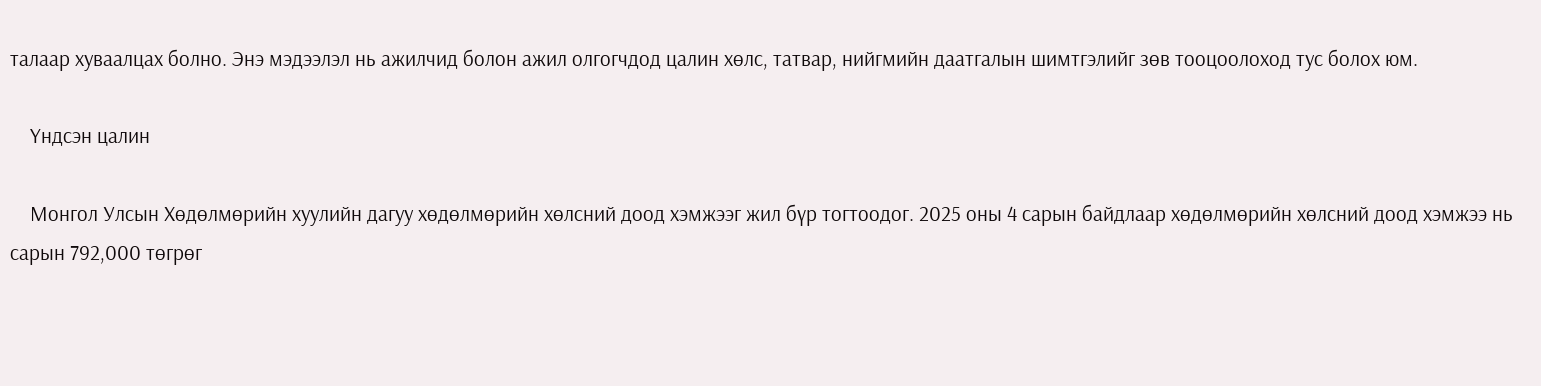талаар хуваалцах болно. Энэ мэдээлэл нь ажилчид болон ажил олгогчдод цалин хөлс, татвар, нийгмийн даатгалын шимтгэлийг зөв тооцоолоход тус болох юм.

    Үндсэн цалин

    Монгол Улсын Хөдөлмөрийн хуулийн дагуу хөдөлмөрийн хөлсний доод хэмжээг жил бүр тогтоодог. 2025 оны 4 сарын байдлаар хөдөлмөрийн хөлсний доод хэмжээ нь сарын 792,000 төгрөг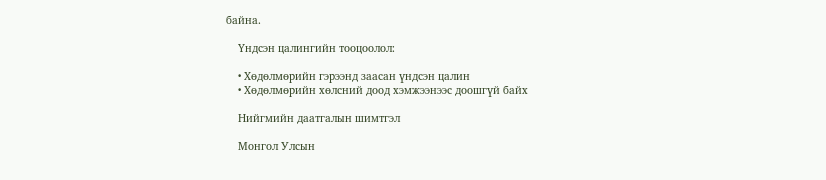байна.

    Үндсэн цалингийн тооцоолол:

    • Хөдөлмөрийн гэрээнд заасан үндсэн цалин
    • Хөдөлмөрийн хөлсний доод хэмжээнээс доошгүй байх

    Нийгмийн даатгалын шимтгэл

    Монгол Улсын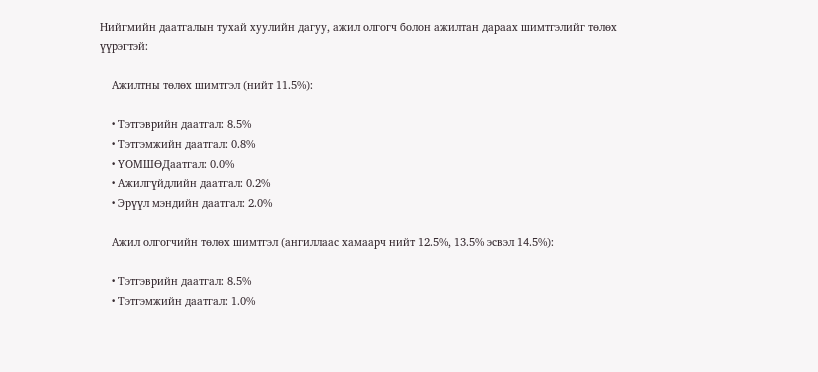Нийгмийн даатгалын тухай хуулийн дагуу, ажил олгогч болон ажилтан дараах шимтгэлийг төлөх үүрэгтэй:

    Ажилтны төлөх шимтгэл (нийт 11.5%):

    • Тэтгэврийн даатгал: 8.5%
    • Тэтгэмжийн даатгал: 0.8%
    • ҮОМШӨДаатгал: 0.0%
    • Ажилгүйдлийн даатгал: 0.2%
    • Эрүүл мэндийн даатгал: 2.0%

    Ажил олгогчийн төлөх шимтгэл (ангиллаас хамаарч нийт 12.5%, 13.5% эсвэл 14.5%):

    • Тэтгэврийн даатгал: 8.5%
    • Тэтгэмжийн даатгал: 1.0%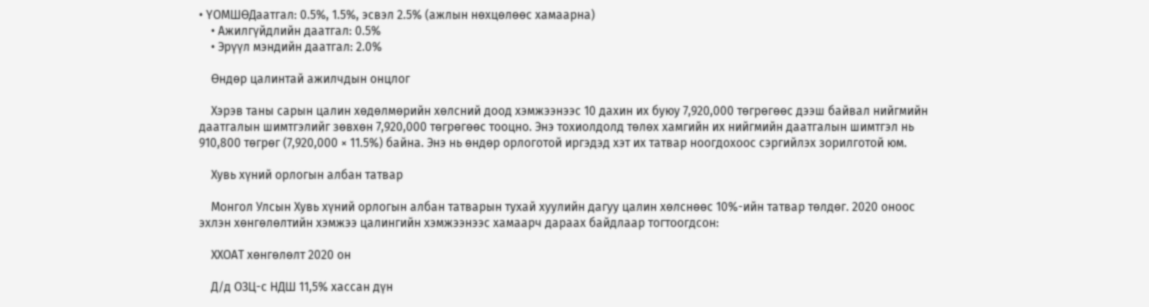• ҮОМШӨДаатгал: 0.5%, 1.5%, эсвэл 2.5% (ажлын нөхцөлөөс хамаарна)
    • Ажилгүйдлийн даатгал: 0.5%
    • Эрүүл мэндийн даатгал: 2.0%

    Өндөр цалинтай ажилчдын онцлог

    Хэрэв таны сарын цалин хөдөлмөрийн хөлсний доод хэмжээнээс 10 дахин их буюу 7,920,000 төгрөгөөс дээш байвал нийгмийн даатгалын шимтгэлийг зөвхөн 7,920,000 төгрөгөөс тооцно. Энэ тохиолдолд төлөх хамгийн их нийгмийн даатгалын шимтгэл нь 910,800 төгрөг (7,920,000 × 11.5%) байна. Энэ нь өндөр орлоготой иргэдэд хэт их татвар ноогдохоос сэргийлэх зорилготой юм.

    Хувь хүний орлогын албан татвар

    Монгол Улсын Хувь хүний орлогын албан татварын тухай хуулийн дагуу цалин хөлснөөс 10%-ийн татвар төлдөг. 2020 оноос эхлэн хөнгөлөлтийн хэмжээ цалингийн хэмжээнээс хамаарч дараах байдлаар тогтоогдсон:

    ХХОАТ хөнгөлөлт 2020 он

    Д/д ОЗЦ-с НДШ 11,5% хассан дүн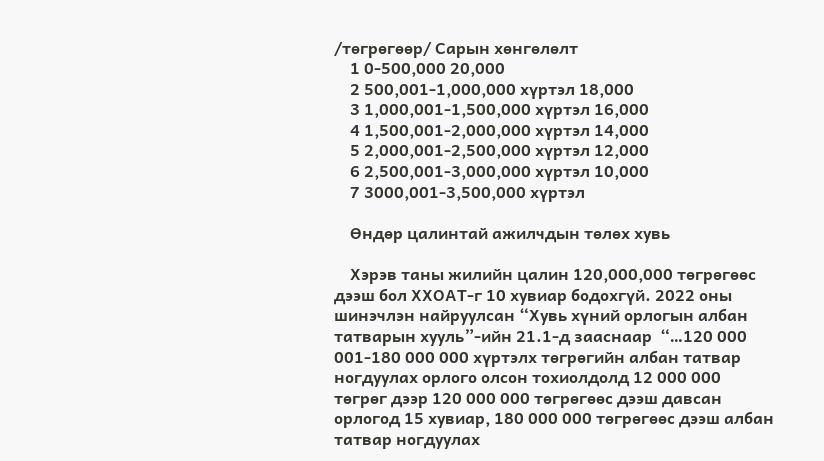/төгрөгөөр/ Сарын хөнгөлөлт
    1 0-500,000 20,000
    2 500,001-1,000,000 хүртэл 18,000
    3 1,000,001-1,500,000 хүртэл 16,000
    4 1,500,001-2,000,000 хүртэл 14,000
    5 2,000,001-2,500,000 хүртэл 12,000
    6 2,500,001-3,000,000 хүртэл 10,000
    7 3000,001-3,500,000 хүртэл

    Өндөр цалинтай ажилчдын төлөх хувь

    Хэрэв таны жилийн цалин 120,000,000 төгрөгөөс дээш бол ХХОАТ-г 10 хувиар бодохгүй. 2022 оны шинэчлэн найруулсан “Хувь хүний орлогын албан татварын хууль”-ийн 21.1-д зааснаар  “…120 000 001-180 000 000 хүртэлх төгрөгийн албан татвар ногдуулах орлого олсон тохиолдолд 12 000 000 төгрөг дээр 120 000 000 төгрөгөөс дээш давсан орлогод 15 хувиар, 180 000 000 төгрөгөөс дээш албан татвар ногдуулах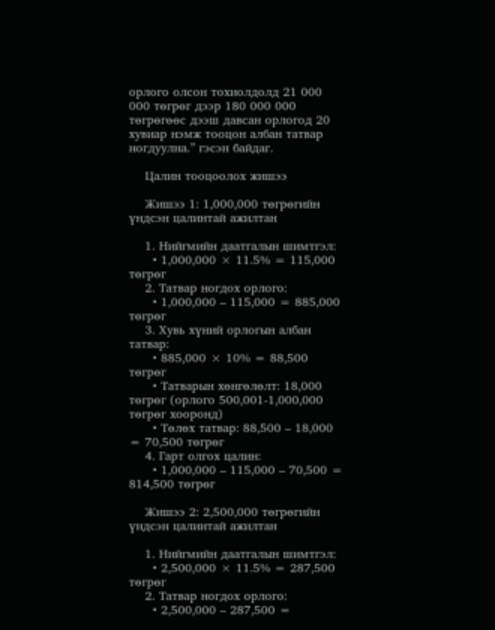орлого олсон тохиолдолд 21 000 000 төгрөг дээр 180 000 000 төгрөгөөс дээш давсан орлогод 20 хувиар нэмж тооцон албан татвар ногдуулна.” гэсэн байдаг.

    Цалин тооцоолох жишээ

    Жишээ 1: 1,000,000 төгрөгийн үндсэн цалинтай ажилтан

    1. Нийгмийн даатгалын шимтгэл:
      • 1,000,000 × 11.5% = 115,000 төгрөг
    2. Татвар ногдох орлого:
      • 1,000,000 – 115,000 = 885,000 төгрөг
    3. Хувь хүний орлогын албан татвар:
      • 885,000 × 10% = 88,500 төгрөг
      • Татварын хөнгөлөлт: 18,000 төгрөг (орлого 500,001-1,000,000 төгрөг хооронд)
      • Төлөх татвар: 88,500 – 18,000 = 70,500 төгрөг
    4. Гарт олгох цалин:
      • 1,000,000 – 115,000 – 70,500 = 814,500 төгрөг

    Жишээ 2: 2,500,000 төгрөгийн үндсэн цалинтай ажилтан

    1. Нийгмийн даатгалын шимтгэл:
      • 2,500,000 × 11.5% = 287,500 төгрөг
    2. Татвар ногдох орлого:
      • 2,500,000 – 287,500 =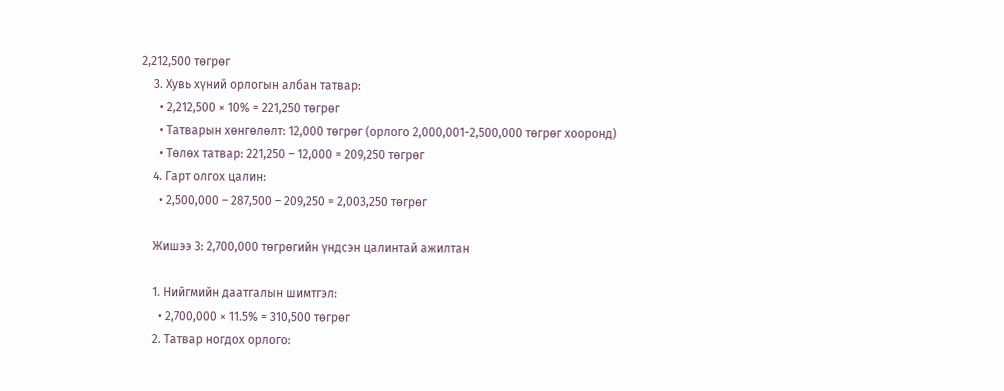2,212,500 төгрөг
    3. Хувь хүний орлогын албан татвар:
      • 2,212,500 × 10% = 221,250 төгрөг
      • Татварын хөнгөлөлт: 12,000 төгрөг (орлого 2,000,001-2,500,000 төгрөг хооронд)
      • Төлөх татвар: 221,250 – 12,000 = 209,250 төгрөг
    4. Гарт олгох цалин:
      • 2,500,000 – 287,500 – 209,250 = 2,003,250 төгрөг

    Жишээ 3: 2,700,000 төгрөгийн үндсэн цалинтай ажилтан

    1. Нийгмийн даатгалын шимтгэл:
      • 2,700,000 × 11.5% = 310,500 төгрөг
    2. Татвар ногдох орлого: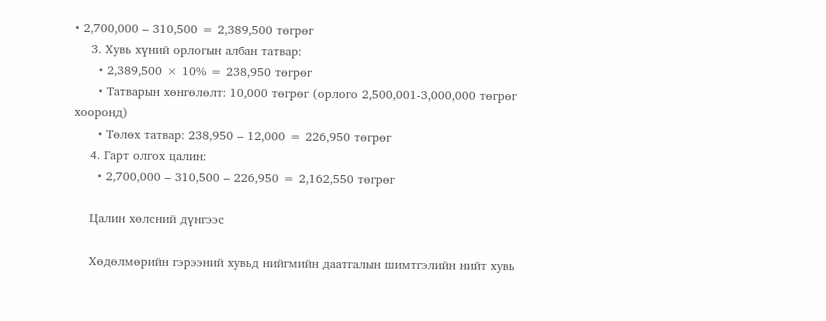• 2,700,000 – 310,500 = 2,389,500 төгрөг
    3. Хувь хүний орлогын албан татвар:
      • 2,389,500 × 10% = 238,950 төгрөг
      • Татварын хөнгөлөлт: 10,000 төгрөг (орлого 2,500,001-3,000,000 төгрөг хооронд)
      • Төлөх татвар: 238,950 – 12,000 = 226,950 төгрөг
    4. Гарт олгох цалин:
      • 2,700,000 – 310,500 – 226,950 = 2,162,550 төгрөг

    Цалин хөлсний дүнгээс

    Хөдөлмөрийн гэрээний хувьд нийгмийн даатгалын шимтгэлийн нийт хувь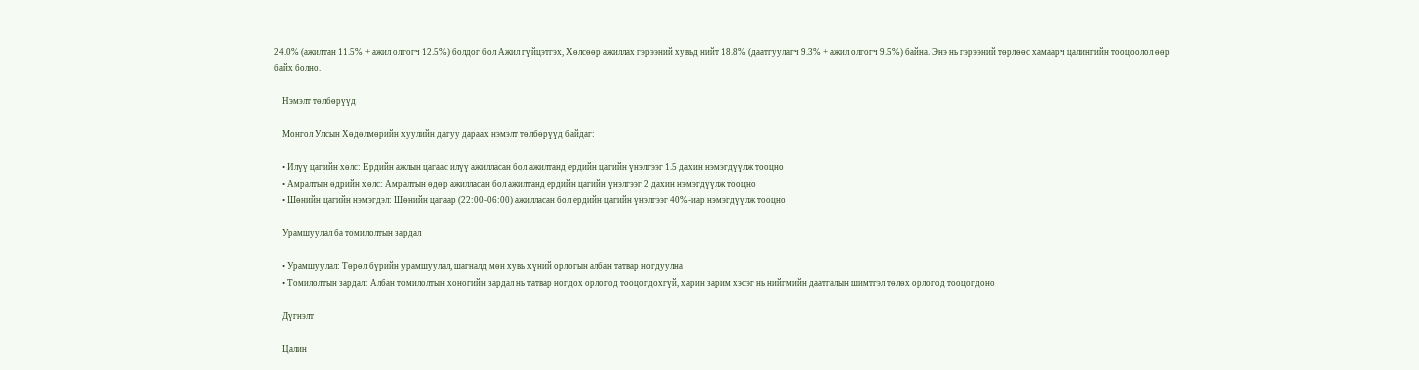24.0% (ажилтан 11.5% + ажил олгогч 12.5%) болдог бол Ажил гүйцэтгэх, Хөлсөөр ажиллах гэрээний хувьд нийт 18.8% (даатгуулагч 9.3% + ажил олгогч 9.5%) байна. Энэ нь гэрээний төрлөөс хамаарч цалингийн тооцоолол өөр байх болно.

    Нэмэлт төлбөрүүд

    Монгол Улсын Хөдөлмөрийн хуулийн дагуу дараах нэмэлт төлбөрүүд байдаг:

    • Илүү цагийн хөлс: Ердийн ажлын цагаас илүү ажилласан бол ажилтанд ердийн цагийн үнэлгээг 1.5 дахин нэмэгдүүлж тооцно
    • Амралтын өдрийн хөлс: Амралтын өдөр ажилласан бол ажилтанд ердийн цагийн үнэлгээг 2 дахин нэмэгдүүлж тооцно
    • Шөнийн цагийн нэмэгдэл: Шөнийн цагаар (22:00-06:00) ажилласан бол ердийн цагийн үнэлгээг 40%-иар нэмэгдүүлж тооцно

    Урамшуулал ба томилолтын зардал

    • Урамшуулал: Төрөл бүрийн урамшуулал, шагналд мөн хувь хүний орлогын албан татвар ногдуулна
    • Томилолтын зардал: Албан томилолтын хоногийн зардал нь татвар ногдох орлогод тооцогдохгүй, харин зарим хэсэг нь нийгмийн даатгалын шимтгэл төлөх орлогод тооцогдоно

    Дүгнэлт

    Цалин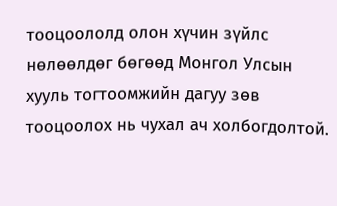тооцоололд олон хүчин зүйлс нөлөөлдөг бөгөөд Монгол Улсын хууль тогтоомжийн дагуу зөв тооцоолох нь чухал ач холбогдолтой.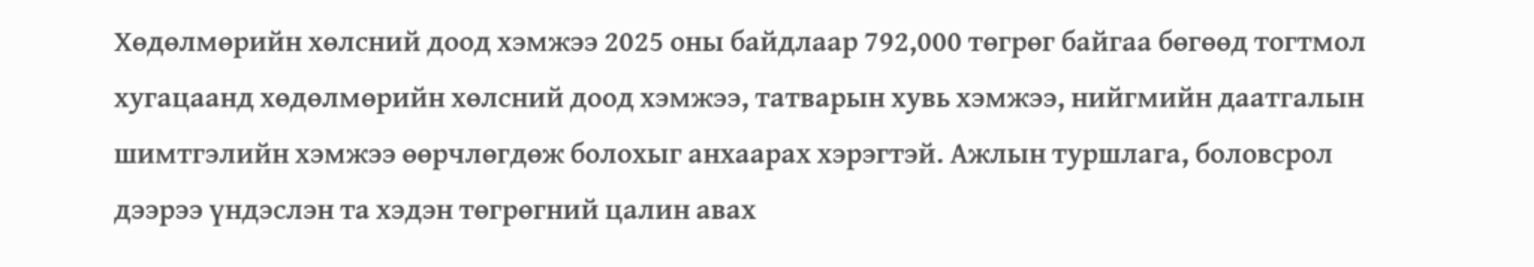Хөдөлмөрийн хөлсний доод хэмжээ 2025 оны байдлаар 792,000 төгрөг байгаа бөгөөд тогтмол хугацаанд хөдөлмөрийн хөлсний доод хэмжээ, татварын хувь хэмжээ, нийгмийн даатгалын шимтгэлийн хэмжээ өөрчлөгдөж болохыг анхаарах хэрэгтэй. Ажлын туршлага, боловсрол дээрээ үндэслэн та хэдэн төгрөгний цалин авах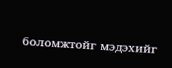боломжтойг мэдэхийг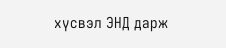хүсвэл ЭНД дарж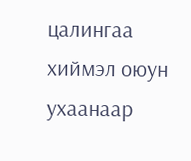цалингаа хиймэл оюун ухаанаар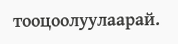тооцоолуулаарай.